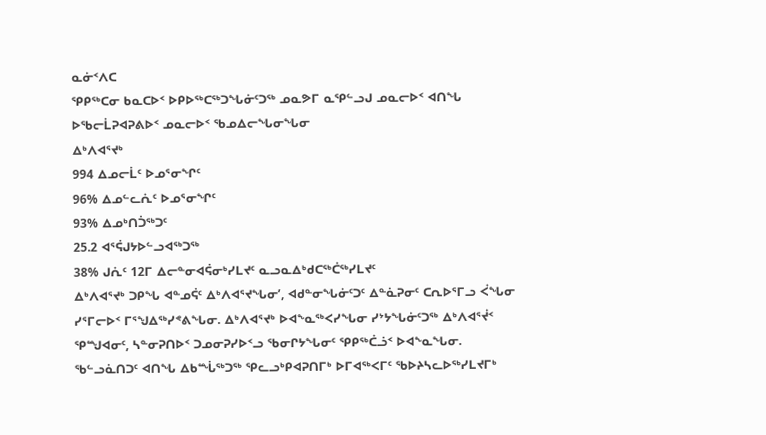ᓇᓃᑉᐱᑕ
ᕿᑭᖅᑕᓂ ᑲᓇᑕᐅᑉ ᐅᑭᐅᖅᑕᖅᑐᖓᓃᑦᑐᖅ ᓄᓇᕗᒥ ᓇᕿᓪᓗᒍ ᓄᓇᓕᐅᑉ ᐊᑎᖓ ᐅᖃᓕᒫᕈᐊᕈᕕᐅᑉ ᓄᓇᓕᐅᑉ ᖃᓄᐃᓕᖓᓂᖓᓂ
ᐃᒃᐱᐊᕐᔪᒃ
994 ᐃᓄᓕᒫᑦ ᐅᓄᕐᓂᖏᑦ
96% ᐃᓄᓪᓚᕇᑦ ᐅᓄᕐᓂᖏᑦ
93% ᐃᓄᒃᑎᑑᖅᑐᑦ
25.2 ᐊᕐᕌᒍᔭᐅᓪᓗᐊᖅᑐᖅ
38% ᒍᕇᑦ 12ᒥ ᐃᓕᓐᓂᐊᕌᓂᒃᓯᒪᔪᑦ ᓇᓗᓇᐃᒃᑯᑕᖅᑖᖅᓯᒪᔪᑦ
ᐃᒃᐱᐊᕐᔪᒃ ᑐᑭᖓ ᐊᓐᓄᕌᑦ ᐃᒃᐱᐊᕐᔪᖓᓂ’, ᐊᑯᓐᓂᖓᓃᑦᑐᑦ ᐃᓐᓈᕈᓂᑦ ᑕᕆᐅᕐᒥᓗ ᐹᖓᓂ ᓯᕐᒥᓕᐅᑉ ᒥᕐᖑᐃᖅᓯᕝᕕᖓᓂ. ᐃᒃᐱᐊᕐᔪᒃ ᐅᐊᖕᓇᖅᐸᓯᖓᓂ ᓯᔾᔭᖓᓃᑦᑐᖅ ᐃᒃᐱᐊᕐᔫᑉ ᕿᙳᐊᓂᑦ, ᓴᓐᓂᕈᑎᐅᑉ ᑐᓄᓂᕈᓯᐅᑉᓗ ᖃᓂᒋᔭᖓᓂᑦ ᕿᑭᖅᑖᓘᑉ ᐅᐊᖕᓇᖓᓂ.
ᖃᓪᓗᓈᑎᑐᑦ ᐊᑎᖓ ᐃᑲᙶᖅᑐᖅ ᕿᓚᓗᒃᑭᐊᕈᑎᒥᒃ ᐅᒥᐊᖅᐸᒥᑦ ᖃᐅᔨᓴᓚᐅᖅᓯᒪᔪᒥᒃ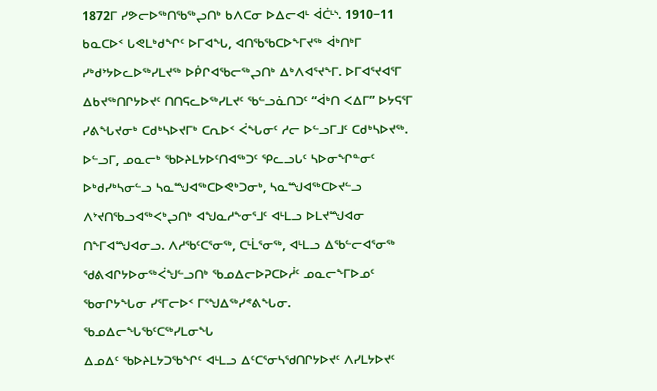1872ᒥ ᓯᕗᓕᐅᖅᑎᖃᖅᖢᑎᒃ ᑲᐱᑕᓂ ᐅᐃᓕᐊᒻ ᐋᑖᒻᔅ. 1910−11 ᑲᓇᑕᐅᑉ ᒐᕙᒪᒃᑯᖏᑦ ᐅᒥᐊᖓ, ᐊᑎᖃᖃᑕᐅᖕᒥᔪᖅ ᐋᒃᑎᒃᒥ ᓯᒃᑯᔾᔭᐅᓚᐅᖅᓯᒪᔪᖅ ᐅᑮᒋᐊᖃᓕᖅᖢᑎᒃ ᐃᒃᐱᐊᕐᔪᖕᒥ. ᐅᒥᐊᕐᔪᐊᕐᒥ ᐃᑲᔪᖅᑎᒋᔭᐅᔪᑦ ᑎᑎᕋᓚᐅᖅᓯᒪᔪᑦ ᖃᓪᓗᓈᑎᑐᑦ “ᐋᒃᑎ ᐸᐃᒥ” ᐅᔭᕋᕐᒥ ᓯᕕᖓᔪᓂᒃ ᑕᑯᒃᓴᐅᔪᒥᒃ ᑕᕆᐅᑉ ᐹᖓᓂᑦ ᓱᓕ ᐅᓪᓗᒥᒧᑦ ᑕᑯᒃᓴᐅᔪᖅ.
ᐅᓪᓗᒥ, ᓄᓇᓕᒃ ᖃᐅᔨᒪᔭᐅᑦᑎᐊᖅᑐᑦ ᕿᓚᓗᒐᑦ ᓴᐅᓂᖏᓐᓂᑦ ᐅᒃᑯᓯᒃᓴᓂᓪᓗ ᓴᓇᙳᐊᖅᑕᐅᕙᒃᑐᓂᒃ, ᓴᓇᙳᐊᖅᑕᐅᔪᓪᓗ ᐱᔾᔪᑎᖃᓗᐊᖅᐸᒃᖢᑎᒃ ᐊᖑᓇᓱᖕᓂᕐᒧᑦ ᐊᒻᒪᓗ ᐅᒪᔪᙳᐊᓂ ᑎᖕᒥᐊᙳᐊᓂᓗ. ᐱᓱᖃᑦᑕᕐᓂᖅ, ᑕᒻᒫᕐᓂᖅ, ᐊᒻᒪᓗ ᐃᖃᓪᓕᐊᕐᓂᖅ ᖁᕕᐊᒋᔭᐅᓂᖅᐹᖑᓪᓗᑎᒃ ᖃᓄᐃᓕᐅᕈᑕᐅᓲᑦ ᓄᓇᓕᖕᒥᐅᓄᑦ ᖃᓂᒋᔭᖓᓂ ᓯᕐᒥᓕᐅᑉ ᒥᕐᖑᐃᖅᓯᕝᕕᖓᓂ.
ᖃᓄᐃᓕᖓᖃᑦᑕᖅᓯᒪᓂᖓ
ᐃᓄᐃᑦ ᖃᐅᔨᒪᔭᑐᖃᖏᑦ ᐊᒻᒪᓗ ᐃᑦᑕᕐᓂᓴᖁᑎᒋᔭᐅᔪᑦ ᐱᓯᒪᔭᐅᔪᑦ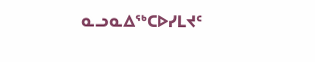ᓇᓗᓇᐃᖅᑕᐅᓯᒪᔪᑦ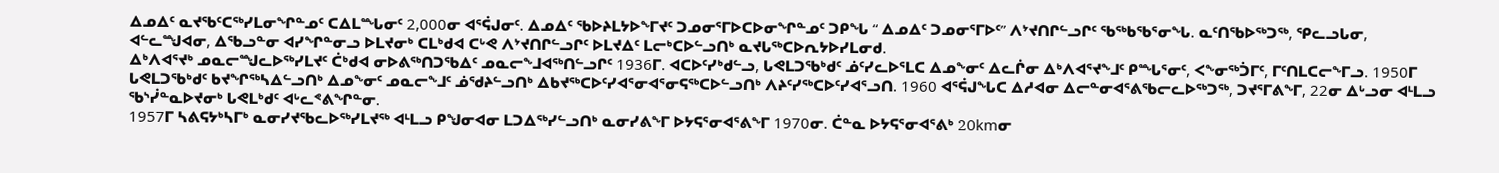ᐃᓄᐃᑦ ᓇᔪᖃᑦᑕᖅᓯᒪᓂᖏᓐᓄᑦ ᑕᐃᒪᙵᓂᑦ 2,000ᓂ ᐊᕐᕌᒍᓂᑦ. ᐃᓄᐃᑦ ᖃᐅᔨᒪᔭᐅᖕᒥᔪᑦ ᑐᓄᓂᕐᒥᐅᑕᐅᓂᖏᓐᓄᑦ ᑐᑭᖓ “ ᐃᓄᐃᑦ ᑐᓄᓂᕐᒥᐅᑦ” ᐱᔾᔪᑎᒋᓪᓗᒋᑦ ᖃᖅᑲᖃᕐᓂᖓ. ᓇᑦᑎᖃᐅᖅᑐᖅ, ᕿᓚᓗᒐᓂ, ᐊᓪᓚᙳᐊᓂ, ᐃᖃᓗᓐᓂ ᐊᓯᖏᓐᓂᓗ ᐅᒪᔪᓂᒃ ᑕᒪᒃᑯᐊ ᑕᒡᕙ ᐱᔾᔪᑎᒋᓪᓗᒋᑦ ᐅᒪᔪᐃᑦ ᒪᓕᒃᑕᐅᓪᓗᑎᒃ ᓇᔪᒐᖅᑕᐅᕆᔭᐅᓯᒪᓂᑯ.
ᐃᒃᐱᐊᕐᔪᒃ ᓄᓇᓕᙳᓚᐅᖅᓯᒪᔪᑦ ᑖᒃᑯᐊ ᓂᐅᕕᖅᑎᑐᖃᐃᑦ ᓄᓇᓕᖕᒧᐊᖅᑎᓪᓗᒋᑦ 1936ᒥ. ᐊᑕᐅᑦᓯᒃᑯᓪᓗ, ᒐᕙᒪᑐᖃᒃᑯᑦ ᓅᑦᓯᓚᐅᕐᒪᑕ ᐃᓄᖕᓂᑦ ᐃᓚᒌᓂ ᐃᒃᐱᐊᕐᔪᖕᒧᑦ ᑭᙵᕐᓂᑦ, ᐸᖕᓂᖅᑑᒥᑦ, ᒥᑦᑎᒪᑕᓕᖕᒥᓗ. 1950ᒥ ᒐᕙᒪᑐᖃᒃᑯᑦ ᑲᔪᖏᖅᓴᐃᓪᓗᑎᒃ ᐃᓄᖕᓂᑦ ᓄᓇᓕᖕᒧᑦ ᓅᖁᔨᓪᓗᑎᒃ ᐃᑲᔪᖅᑕᐅᑦᓯᐊᕐᓂᐊᕐᓂᕋᖅᑕᐅᓪᓗᑎᒃ ᐱᔨᑦᓯᖅᑕᐅᑦᓯᐊᕐᓗᑎ. 1960 ᐊᕐᕌᒍᖓᑕ ᐃᓱᐊᓂ ᐃᓕᓐᓂᐊᕐᕕᖃᓕᓚᐅᖅᑐᖅ, ᑐᔪᕐᒥᕕᖕᒥ, 22ᓂ ᐃᒡᓗᓂ ᐊᒻᒪᓗ ᖃᔅᓰᓐᓇᐅᔪᓂᒃ ᒐᕙᒪᒃᑯᑦ ᐊᒡᓚᕝᕕᖏᓐᓂ.
1957ᒥ ᓴᕕᕋᔭᒃᓴᒥᒃ ᓇᓂᓯᔪᖃᓚᐅᖅᓯᒪᔪᖅ ᐊᒻᒪᓗ ᑭᖑᓂᐊᓂ ᒪᑐᐃᖅᓯᓪᓗᑎᒃ ᓇᓂᓯᕕᖕᒥ ᐅᔭᕋᕐᓂᐊᕐᕕᖕᒥ 1970ᓂ. ᑖᓐᓇ ᐅᔭᕋᕐᓂᐊᕐᕕᒃ 20kmᓂ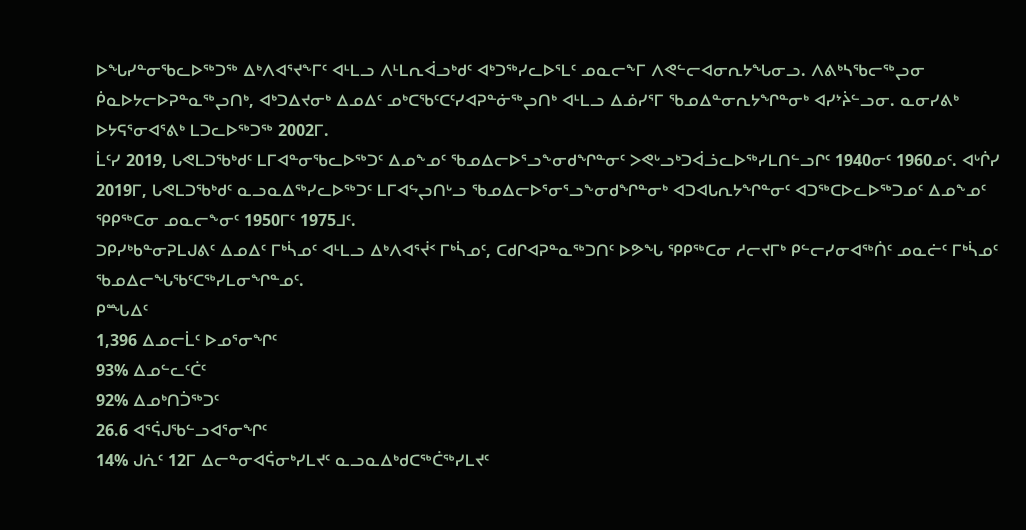ᐅᖓᓯᓐᓂᖃᓚᐅᖅᑐᖅ ᐃᒃᐱᐊᕐᔪᖕᒥᑦ ᐊᒻᒪᓗ ᐱᒻᒪᕆᐋᓗᒃᑯᑦ ᐊᒃᑐᖅᓯᓚᐅᕐᒪᑦ ᓄᓇᓕᖕᒥ ᐱᕙᓪᓕᐊᓂᕆᔭᖓᓂᓗ. ᐱᕕᒃᓴᖃᓕᖅᖢᓂ ᑮᓇᐅᔭᓕᐅᕈᓐᓇᖅᖢᑎᒃ, ᐊᒃᑐᐃᔪᓂᒃ ᐃᓄᐃᑦ ᓄᒃᑕᖃᑦᑕᑦᓯᐊᕈᓐᓃᖅᖢᑎᒃ ᐊᒻᒪᓗ ᐃᓅᓯᕐᒥ ᖃᓄᐃᓐᓂᕆᔭᖏᓐᓂᒃ ᐊᓯᔾᔩᓪᓗᓂ. ᓇᓂᓯᕕᒃ ᐅᔭᕋᕐᓂᐊᕐᕕᒃ ᒪᑐᓚᐅᖅᑐᖅ 2002ᒥ.
ᒫᑦᓯ 2019, ᒐᕙᒪᑐᖃᒃᑯᑦ ᒪᒥᐊᓐᓂᖃᓚᐅᖅᑐᑦ ᐃᓄᖕᓄᑦ ᖃᓄᐃᓕᐅᕐᓗᖕᓂᑯᖏᓐᓂᑦ ᐳᕙᒡᓗᒃᑐᐋᓘᓚᐅᖅᓯᒪᑎᓪᓗᒋᑦ 1940ᓂᑦ 1960ᓄᑦ. ᐊᒡᒌᓯ 2019ᒥ, ᒐᕙᒪᑐᖃᒃᑯᑦ ᓇᓗᓇᐃᖅᓯᓚᐅᖅᑐᑦ ᒪᒥᐊᖦᖢᑎᒡᓗ ᖃᓄᐃᓕᐅᕐᓂᕐᓗᖕᓂᑯᖏᓐᓂᒃ ᐊᑐᐊᒐᕆᔭᖏᓐᓂᑦ ᐊᑐᖅᑕᐅᓚᐅᖅᑐᓄᑦ ᐃᓄᖕᓄᑦ ᕿᑭᖅᑕᓂ ᓄᓇᓕᖕᓂᑦ 1950ᒥᑦ 1975ᒧᑦ.
ᑐᑭᓯᒃᑲᓐᓂᕈᒪᒍᕕᑦ ᐃᓄᐃᑦ ᒥᒃᓵᓄᑦ ᐊᒻᒪᓗ ᐃᒃᐱᐊᕐᔫᑉ ᒥᒃᓵᓄᑦ, ᑕᑯᒋᐊᕈᓐᓇᖅᑐᑎᑦ ᐅᕗᖓ ᕿᑭᖅᑕᓂ ᓱᓕᔪᒥᒃ ᑭᓪᓕᓯᓂᐊᖅᑏᑦ ᓄᓇᓖᑦ ᒥᒃᓵᓄᑦ ᖃᓄᐃᓕᖓᖃᑦᑕᖅᓯᒪᓂᖏᓐᓄᑦ.
ᑭᙵᐃᑦ
1,396 ᐃᓄᓕᒫᑦ ᐅᓄᕐᓂᖏᑦ
93% ᐃᓄᓪᓚᑦᑖᑦ
92% ᐃᓄᒃᑎᑑᖅᑐᑦ
26.6 ᐊᕐᕌᒍᖃᓪᓗᐊᕐᓂᖏᑦ
14% ᒍᕇᑦ 12ᒥ ᐃᓕᓐᓂᐊᕌᓂᒃᓯᒪᔪᑦ ᓇᓗᓇᐃᒃᑯᑕᖅᑖᖅᓯᒪᔪᑦ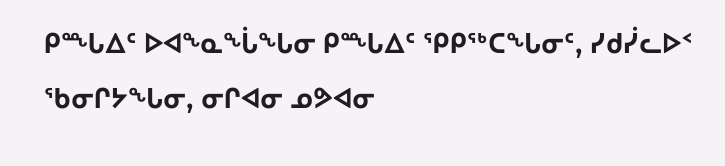ᑭᙵᐃᑦ ᐅᐊᖕᓇᖔᖓᓂ ᑭᙵᐃᑦ ᕿᑭᖅᑕᖓᓂᑦ, ᓯᑯᓰᓚᐅᑉ ᖃᓂᒋᔭᖓᓂ, ᓂᒋᐊᓂ ᓄᕗᐊᓂ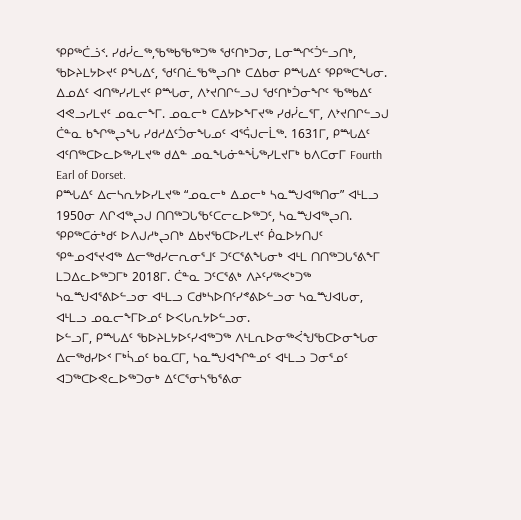ᕿᑭᖅᑖᓘᑉ. ᓯᑯᓰᓚᖅ,ᖃᖅᑲᖃᖅᑐᖅ ᖁᑦᑎᒃᑐᓂ, ᒪᓂᙱᑦᑑᓪᓗᑎᒃ, ᖃᐅᔨᒪᔭᐅᔪᑦ ᑭᖓᐃᑦ, ᖁᑦᑎᓛᖃᖅᖢᑎᒃ ᑕᐃᑲᓂ ᑭᙵᐃᑦ ᕿᑭᖅᑕᖓᓂ.
ᐃᓄᐃᑦ ᐊᑎᖅᓯᓯᒪᔪᑦ ᑭᙵᓂ, ᐱᔾᔪᑎᒋᓪᓗᒍ ᖁᑦᑎᒃᑑᓂᖏᑦ ᖃᖅᑲᐃᑦ ᐊᕙᓗᓯᒪᔪᑦ ᓄᓇᓕᖕᒥ. ᓄᓇᓕᒃ ᑕᐃᔭᐅᖕᒥᔪᖅ ᓯᑯᓰᓚᕐᒥ, ᐱᔾᔪᑎᒋᓪᓗᒍ ᑖᓐᓇ ᑲᖏᖅᖢᖓ ᓯᑯᓱᐃᑦᑑᓂᖓᓄᑦ ᐊᕐᕌᒍᓕᒫᖅ. 1631ᒥ, ᑭᙵᐃᑦ ᐊᑦᑎᖅᑕᐅᓚᐅᖅᓯᒪᔪᖅ ᑯᐃᓐ ᓄᓇᖓᓃᓐᖔᖅᓯᒪᔪᒥᒃ ᑲᐱᑕᓂᒥ Fourth Earl of Dorset.
ᑭᙵᐃᑦ ᐃᓕᓴᕆᔭᐅᓯᒪᔪᖅ “ᓄᓇᓕᒃ ᐃᓄᓕᒃ ᓴᓇᙳᐊᖅᑎᓂ” ᐊᒻᒪᓗ 1950ᓂ ᐱᒋᐊᖅᖢᒍ ᑎᑎᖅᑐᒐᖃᑦᑕᓕᓚᐅᖅᑐᑦ, ᓴᓇᙳᐊᖅᖢᑎ. ᕿᑭᖅᑕᓃᒃᑯᑦ ᐅᐱᒍᓱᒃᖢᑎᒃ ᐃᑲᔪᖃᑕᐅᓯᒪᔪᑦ ᑮᓇᐅᔭᑎᒍᑦ ᕿᓐᓄᐊᕐᔪᐊᖅ ᐃᓕᖅᑯᓯᓕᕆᓂᕐᒧᑦ ᑐᑦᑕᕐᕕᖓᓂᒃ ᐊᒻᒪ ᑎᑎᖅᑐᒐᕐᕕᖕᒥ ᒪᑐᐃᓚᐅᖅᑐᒥᒃ 2018ᒥ. ᑖᓐᓇ ᑐᑦᑕᕐᕕᒃ ᐱᔨᑦᓯᖅᐸᒃᑐᖅ ᓴᓇᙳᐊᕐᕕᐅᓪᓗᓂ ᐊᒻᒪᓗ ᑕᑯᒃᓴᐅᑎᑦᓯᕝᕕᐅᓪᓗᓂ ᓴᓇᙳᐊᒐᓂ, ᐊᒻᒪᓗ ᓄᓇᓕᖕᒥᐅᓄᑦ ᐅᐸᒐᕆᔭᐅᓪᓗᓂ.
ᐅᓪᓗᒥ, ᑭᙵᐃᑦ ᖃᐅᔨᒪᔭᐅᑦᓯᐊᖅᑐᖅ ᐱᒻᒪᕆᐅᓂᖅᐹᖑᖃᑕᐅᓂᖓᓂ ᐃᓕᖅᑯᓯᐅᑉ ᒥᒃᓵᓄᑦ ᑲᓇᑕᒥ, ᓴᓇᙳᐊᖏᓐᓄᑦ ᐊᒻᒪᓗ ᑐᓂᕐᓄᑦ ᐊᑐᖅᑕᐅᕙᓚᐅᖅᑐᓂᒃ ᐃᑦᑕᕐᓂᓴᖃᕐᕕᓂ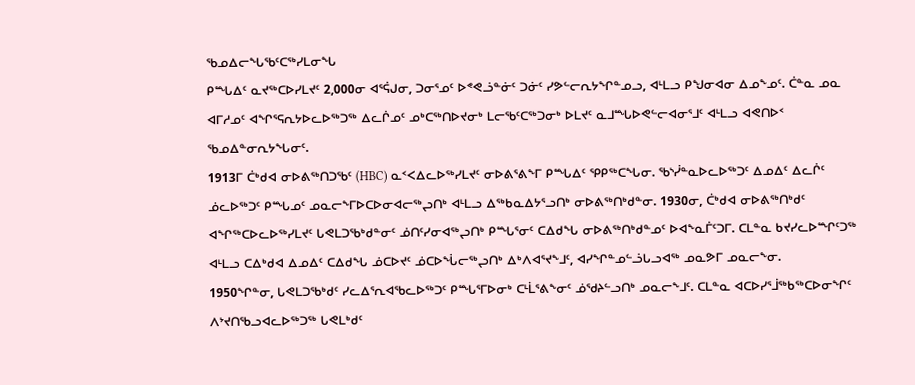ᖃᓄᐃᓕᖓᖃᑦᑕᖅᓯᒪᓂᖓ
ᑭᙵᐃᑦ ᓇᔪᖅᑕᐅᓯᒪᔪᑦ 2,000ᓂ ᐊᕐᕌᒍᓂ, ᑐᓂᕐᓄᑦ ᐅᕝᕙᓘᓐᓃᑦ ᑐᓃᑦ ᓯᕗᓪᓕᕆᔭᖏᓐᓄᓗ, ᐊᒻᒪᓗ ᑭᖑᓂᐊᓂ ᐃᓄᖕᓄᑦ. ᑖᓐᓇ ᓄᓇ ᐊᒥᓱᓄᑦ ᐊᖏᕐᕋᕆᔭᐅᓚᐅᖅᑐᖅ ᐃᓚᒌᓄᑦ ᓄᒃᑕᖅᑎᐅᔪᓂᒃ ᒪᓕᖃᑦᑕᖅᑐᓂᒃ ᐅᒪᔪᑦ ᓇᒧᙵᐅᕙᓪᓕᐊᓂᕐᒧᑦ ᐊᒻᒪᓗ ᐊᕙᑎᐅᑉ ᖃᓄᐃᓐᓂᕆᔭᖓᓂᑦ.
1913ᒥ ᑖᒃᑯᐊ ᓂᐅᕕᖅᑎᑐᖃᑦ (HBC) ᓇᑉᐸᐃᓚᐅᖅᓯᒪᔪᑦ ᓂᐅᕕᕐᕕᖕᒥ ᑭᙵᐃᑦ ᕿᑭᖅᑕᖓᓂ. ᖃᔅᓰᓐᓇᐅᓚᐅᖅᑐᑦ ᐃᓄᐃᑦ ᐃᓚᒌᑦ ᓅᓚᐅᖅᑐᑦ ᑭᙵᓄᑦ ᓄᓇᓕᖕᒥᐅᑕᐅᓂᐊᓕᖅᖢᑎᒃ ᐊᒻᒪᓗ ᐃᖅᑲᓇᐃᔭᕐᓗᑎᒃ ᓂᐅᕕᖅᑎᒃᑯᓐᓂ. 1930ᓂ, ᑖᒃᑯᐊ ᓂᐅᕕᖅᑎᒃᑯᑦ ᐊᖏᖅᑕᐅᓚᐅᖅᓯᒪᔪᑦ ᒐᕙᒪᑐᖃᒃᑯᓐᓂᑦ ᓅᑎᑦᓯᓂᐊᖅᖢᑎᒃ ᑭᙵᕐᓂᑦ ᑕᐃᑯᖓ ᓂᐅᕕᖅᑎᒃᑯᓐᓄᑦ ᐅᐊᖕᓇᒦᑦᑐᒥ. ᑕᒪᓐᓇ ᑲᔪᓯᓚᐅᙱᑦᑐᖅ ᐊᒻᒪᓗ ᑕᐃᒃᑯᐊ ᐃᓄᐃᑦ ᑕᐃᑯᖓ ᓅᑕᐅᔪᑦ ᓅᑕᐅᖔᓕᖅᖢᑎᒃ ᐃᒃᐱᐊᕐᔪᖕᒧᑦ, ᐊᓯᖏᓐᓄᓪᓘᒐᓗᐊᖅ ᓄᓇᕗᒥ ᓄᓇᓕᖕᓂ.
1950ᖏᓐᓂ, ᒐᕙᒪᑐᖃᒃᑯᑦ ᓯᓚᐃᕐᕆᐊᖃᓚᐅᖅᑐᑦ ᑭᙵᕐᒥᐅᓂᒃ ᑕᒻᒫᕐᕕᖕᓂᑦ ᓅᖁᔨᓪᓗᑎᒃ ᓄᓇᓕᖕᒧᑦ. ᑕᒪᓐᓇ ᐊᑕᐅᓯᕐᒨᖅᑲᖅᑕᐅᓂᖏᑦ ᐱᔾᔪᑎᖃᓗᐊᓚᐅᖅᑐᖅ ᒐᕙᒪᒃᑯᑦ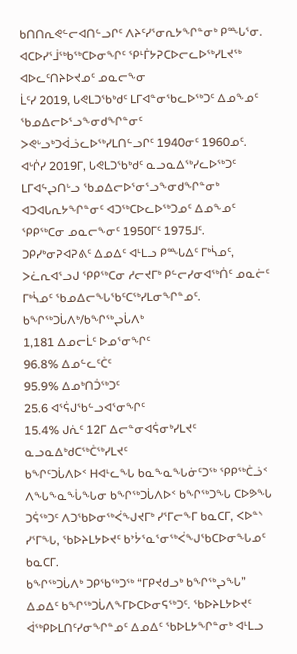ᑲᑎᑎᕆᕙᓪᓕᐊᑎᓪᓗᒋᑦ ᐱᔨᑦᓯᕐᓂᕆᔭᖏᓐᓂᒃ ᑭᙵᕐᓂ.
ᐊᑕᐅᓯᕐᒨᖅᑲᖅᑕᐅᓂᖏᑦ ᕿᒻᒦᔭᕈᑕᐅᓕᓚᐅᖅᓯᒪᔪᖅ ᐊᐅᓚᑦᑎᔨᐅᔪᓄᑦ ᓄᓇᓕᖕᓂ
ᒫᑦᓯ 2019, ᒐᕙᒪᑐᖃᒃᑯᑦ ᒪᒥᐊᓐᓂᖃᓚᐅᖅᑐᑦ ᐃᓄᖕᓄᑦ ᖃᓄᐃᓕᐅᕐᓗᖕᓂᑯᖏᓐᓂᑦ ᐳᕙᒡᓗᒃᑐᐋᓘᓚᐅᖅᓯᒪᑎᓪᓗᒋᑦ 1940ᓂᑦ 1960ᓄᑦ. ᐊᒡᒌᓯ 2019ᒥ, ᒐᕙᒪᑐᖃᒃᑯᑦ ᓇᓗᓇᐃᖅᓯᓚᐅᖅᑐᑦ ᒪᒥᐊᖦᖢᑎᒡᓗ ᖃᓄᐃᓕᐅᕐᓂᕐᓗᖕᓂᑯᖏᓐᓂᒃ ᐊᑐᐊᒐᕆᔭᖏᓐᓂᑦ ᐊᑐᖅᑕᐅᓚᐅᖅᑐᓄᑦ ᐃᓄᖕᓄᑦ ᕿᑭᖅᑕᓂ ᓄᓇᓕᖕᓂᑦ 1950ᒥᑦ 1975ᒧᑦ.
ᑐᑭᓯᒃᓂᕈᐊᕈᕕᑦ ᐃᓄᐃᑦ ᐊᒻᒪᓗ ᑭᙵᐃᑦ ᒥᒃᓵᓄᑦ, ᐳᓛᕆᐊᕐᓗᒍ ᕿᑭᖅᑕᓂ ᓱᓕᔪᒥᒃ ᑭᓪᓕᓯᓂᐊᖅᑏᑦ ᓄᓇᓖᑦ ᒥᒃᓵᓄᑦ ᖃᓄᐃᓕᖓᖃᑦᑕᖅᓯᒪᓂᖏᓐᓄᑦ.
ᑲᖏᖅᑐᒑᐱᒃ/ᑲᖏᖅᖢᒑᐱᒃ
1,181 ᐃᓄᓕᒫᑦ ᐅᓄᕐᓂᖏᑦ
96.8% ᐃᓄᓪᓚᑦᑖᑦ
95.9% ᐃᓄᒃᑎᑑᖅᑐᑦ
25.6 ᐊᕐᕌᒍᖃᓪᓗᐊᕐᓂᖏᑦ
15.4% ᒍᕇᑦ 12ᒥ ᐃᓕᓐᓂᐊᕌᓂᒃᓯᒪᔪᑦ ᓇᓗᓇᐃᒃᑯᑕᖅᑖᖅᓯᒪᔪᑦ
ᑲᖏᑦᑐᒑᐱᐅᑉ ᕼᐊᒻᓚᖓ ᑲᓇᖕᓇᖓᓃᑦᑐᖅ ᕿᑭᖅᑖᓘᑉ ᐱᖓᖕᓇᖔᖓᓂ ᑲᖏᖅᑐᒑᐱᐅᑉ ᑲᖏᖅᑐᖓ ᑕᐅᕗᖓ ᑐᕌᖅᑐᑦ ᐱᑐᖃᐅᓂᖅᐹᖑᔪᒥᒃ ᓯᕐᒥᓕᖕᒥ ᑲᓇᑕᒥ, ᐸᐅᓐᔅ ᓯᕐᒥᖓ, ᖃᐅᔨᒪᔭᐅᔪᑦ ᑲᔾᔮᕐᓇᕐᓂᖅᐹᖑᖃᑕᐅᓂᖓᓄᑦ ᑲᓇᑕᒥ.
ᑲᖏᖅᑐᒑᐱᒃ ᑐᑭᖃᖅᑐᖅ “ᒥᑭᔪᑯᓗᒃ ᑲᖏᖅᖢᖓ” ᐃᓄᐃᑦ ᑲᖏᖅᑐᒑᐱᖕᒥᐅᑕᐅᓂᕋᖅᑐᑦ. ᖃᐅᔨᒪᔭᐅᔪᑦ ᐋᖅᑭᐅᒪᑎᑦᓯᓂᖏᓐᓄᑦ ᐃᓄᐃᑦ ᖃᐅᒪᔭᖏᓐᓂᒃ ᐊᒻᒪᓗ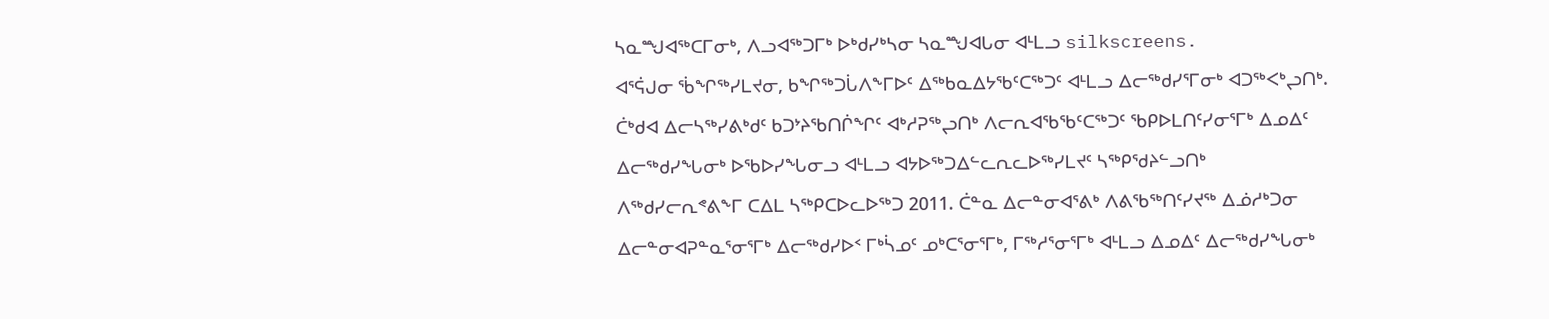ᓴᓇᙳᐊᖅᑕᒥᓂᒃ, ᐱᓗᐊᖅᑐᒥᒃ ᐅᒃᑯᓯᒃᓴᓂ ᓴᓇᙳᐊᒐᓂ ᐊᒻᒪᓗ silkscreens.
ᐊᕐᕌᒍᓂ ᖄᖏᖅᓯᒪᔪᓂ, ᑲᖏᖅᑐᒑᐱᖕᒥᐅᑦ ᐃᖅᑲᓇᐃᔭᖃᑦᑕᖅᑐᑦ ᐊᒻᒪᓗ ᐃᓕᖅᑯᓯᕐᒥᓂᒃ ᐊᑐᖅᐸᒃᖢᑎᒃ. ᑖᒃᑯᐊ ᐃᓕᓴᖅᓯᕕᒃᑯᑦ ᑲᑐᔾᔨᖃᑎᒌᖏᑦ ᐊᒃᓱᕈᖅᖢᑎᒃ ᐱᓕᕆᐊᖃᖃᑦᑕᖅᑐᑦ ᖃᑭᐅᒪᑎᑦᓯᓂᕐᒥᒃ ᐃᓄᐃᑦ ᐃᓕᖅᑯᓯᖓᓂᒃ ᐅᖃᐅᓯᖓᓂᓗ ᐊᒻᒪᓗ ᐊᔭᐅᖅᑐᐃᓪᓚᕆᓚᐅᖅᓯᒪᔪᑦ ᓴᖅᑭᖁᔨᓪᓗᑎᒃ ᐱᖅᑯᓯᓕᕆᕝᕕᖕᒥ ᑕᐃᒪ ᓴᖅᑭᑕᐅᓚᐅᖅᑐ 2011. ᑖᓐᓇ ᐃᓕᓐᓂᐊᕐᕕᒃ ᐱᕕᖃᖅᑎᑦᓯᔪᖅ ᐃᓅᓱᒃᑐᓂ ᐃᓕᓐᓂᐊᕈᓐᓇᕐᓂᕐᒥᒃ ᐃᓕᖅᑯᓯᐅᑉ ᒥᒃᓵᓄᑦ ᓄᒃᑕᕐᓂᕐᒥᒃ, ᒥᖅᓱᕐᓂᕐᒥᒃ ᐊᒻᒪᓗ ᐃᓄᐃᑦ ᐃᓕᖅᑯᓯᖓᓂᒃ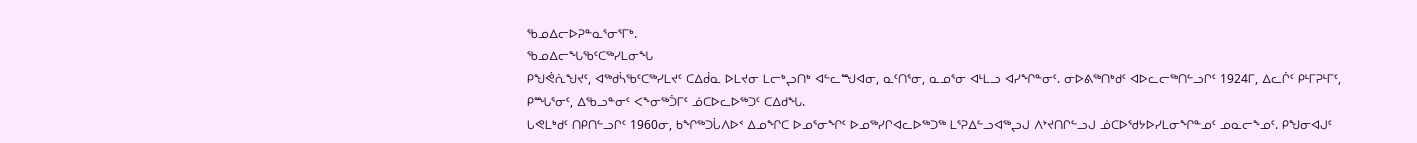ᖃᓄᐃᓕᐅᕈᓐᓇᕐᓂᕐᒥᒃ.
ᖃᓄᐃᓕᖓᖃᑦᑕᖅᓯᒪᓂᖓ
ᑭᖑᕚᕇᖑᔪᑦ, ᐊᖅᑯᓵᖃᑦᑕᖅᓯᒪᔪᑦ ᑕᐃᑰᓇ ᐅᒪᔪᓂ ᒪᓕᒃᖢᑎᒃ ᐊᓪᓚᙳᐊᓂ, ᓇᑦᑎᕐᓂ, ᓇᓄᕐᓂ ᐊᒻᒪᓗ ᐊᓯᖏᓐᓂᑦ. ᓂᐅᕕᖅᑎᒃᑯᑦ ᐊᐅᓚᓕᖅᑎᓪᓗᒋᑦ 1924ᒥ, ᐃᓚᒌᑦ ᑭᒻᒥᕈᒻᒥᑦ, ᑭᙵᕐᓂᑦ, ᐃᖃᓗᓐᓂᑦ ᐸᖕᓂᖅᑑᒥᑦ ᓅᑕᐅᓚᐅᖅᑐᑦ ᑕᐃᑯᖓ.
ᒐᕙᒪᒃᑯᑦ ᑎᑭᑎᓪᓗᒋᑦ 1960ᓂ, ᑲᖏᖅᑐᒑᐱᐅᑉ ᐃᓄᖏᑕ ᐅᓄᕐᓂᖏᑦ ᐅᓄᖅᓯᒋᐊᓚᐅᖅᑐᖅ ᒪᕐᕈᐃᓪᓗᐊᖅᖢᒍ ᐱᔾᔪᑎᒋᓪᓗᒍ ᓅᑕᐅᖁᔭᐅᓯᒪᓂᖏᓐᓄᑦ ᓄᓇᓕᖕᓄᑦ. ᑭᖑᓂᐊᒍᑦ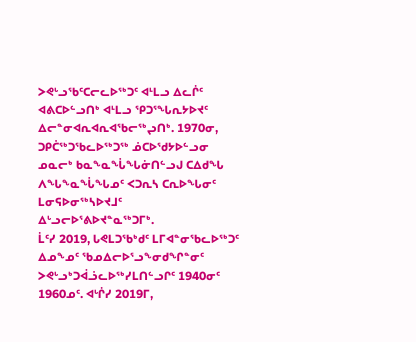ᐳᕙᒡᓗᖃᑦᑕᓕᓚᐅᖅᑐᑦ ᐊᒻᒪᓗ ᐃᓚᒌᑦ ᐊᕕᑕᐅᓪᓗᑎᒃ ᐊᒻᒪᓗ ᕿᑐᕐᖓᕆᔭᐅᔪᑦ ᐃᓕᓐᓂᐊᕆᐊᕆᐊᖃᓕᖅᖢᑎᒃ. 1970ᓂ, ᑐᑭᑖᖅᑐᖃᓚᐅᖅᑐᖅ ᓅᑕᐅᖁᔭᐅᓪᓗᓂ ᓄᓇᓕᒃ ᑲᓇᖕᓇᖔᖓᓃᑎᓪᓗᒍ ᑕᐃᑯᖓ ᐱᖓᖕᓇᖔᖓᓄᑦ ᐸᑐᕆᓴ ᑕᕆᐅᖓᓂᑦ ᒪᓂᕋᐅᓂᖅᓴᐅᔪᒧᑦ ᐃᒡᓗᓕᐅᕐᕕᐅᔪᓐᓇᖅᑐᒥᒃ.
ᒫᑦᓯ 2019, ᒐᕙᒪᑐᖃᒃᑯᑦ ᒪᒥᐊᓐᓂᖃᓚᐅᖅᑐᑦ ᐃᓄᖕᓄᑦ ᖃᓄᐃᓕᐅᕐᓗᖕᓂᑯᖏᓐᓂᑦ ᐳᕙᒡᓗᒃᑐᐋᓘᓚᐅᖅᓯᒪᑎᓪᓗᒋᑦ 1940ᓂᑦ 1960ᓄᑦ. ᐊᒡᒌᓯ 2019ᒥ,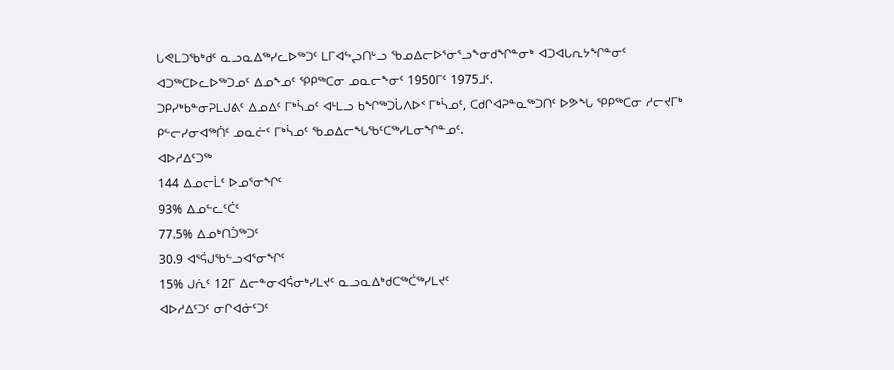ᒐᕙᒪᑐᖃᒃᑯᑦ ᓇᓗᓇᐃᖅᓯᓚᐅᖅᑐᑦ ᒪᒥᐊᖦᖢᑎᒡᓗ ᖃᓄᐃᓕᐅᕐᓂᕐᓗᖕᓂᑯᖏᓐᓂᒃ ᐊᑐᐊᒐᕆᔭᖏᓐᓂᑦ ᐊᑐᖅᑕᐅᓚᐅᖅᑐᓄᑦ ᐃᓄᖕᓄᑦ ᕿᑭᖅᑕᓂ ᓄᓇᓕᖕᓂᑦ 1950ᒥᑦ 1975ᒧᑦ.
ᑐᑭᓯᒃᑲᓐᓂᕈᒪᒍᕕᑦ ᐃᓄᐃᑦ ᒥᒃᓵᓄᑦ ᐊᒻᒪᓗ ᑲᖏᖅᑐᒑᐱᐅᑉ ᒥᒃᓵᓄᑦ, ᑕᑯᒋᐊᕈᓐᓇᖅᑐᑎᑦ ᐅᕗᖓ ᕿᑭᖅᑕᓂ ᓱᓕᔪᒥᒃ ᑭᓪᓕᓯᓂᐊᖅᑏᑦ ᓄᓇᓖᑦ ᒥᒃᓵᓄᑦ ᖃᓄᐃᓕᖓᖃᑦᑕᖅᓯᒪᓂᖏᓐᓄᑦ.
ᐊᐅᓱᐃᑦᑐᖅ
144 ᐃᓄᓕᒫᑦ ᐅᓄᕐᓂᖏᑦ
93% ᐃᓄᓪᓚᑦᑖᑦ
77.5% ᐃᓄᒃᑎᑑᖅᑐᑦ
30.9 ᐊᕐᕌᒍᖃᓪᓗᐊᕐᓂᖏᑦ
15% ᒍᕇᑦ 12ᒥ ᐃᓕᓐᓂᐊᕌᓂᒃᓯᒪᔪᑦ ᓇᓗᓇᐃᒃᑯᑕᖅᑖᖅᓯᒪᔪᑦ
ᐊᐅᓱᐃᑦᑐᑦ ᓂᒋᐊᓃᑦᑐᑦ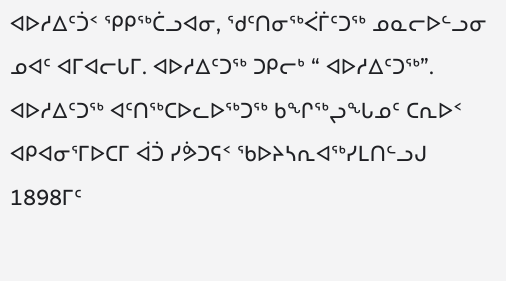ᐊᐅᓱᐃᑦᑑᑉ ᕿᑭᖅᑖᓗᐊᓂ, ᖁᑦᑎᓂᖅᐹᒦᑦᑐᖅ ᓄᓇᓕᐅᓪᓗᓂ ᓄᐊᑦ ᐊᒥᐊᓕᒐᒥ. ᐊᐅᓱᐃᑦᑐᖅ ᑐᑭᓕᒃ “ ᐊᐅᓱᐃᑦᑐᖅ”.
ᐊᐅᓱᐃᑦᑐᖅ ᐊᑦᑎᖅᑕᐅᓚᐅᖅᑐᖅ ᑲᖏᖅᖢᖓᓄᑦ ᑕᕆᐅᑉ ᐊᑭᐊᓂᕐᒥᐅᑕᒥ ᐋᑑ ᓯᕘᑐᕋᑉ ᖃᐅᔨᓴᕆᐊᖅᓯᒪᑎᓪᓗᒍ 1898ᒥᑦ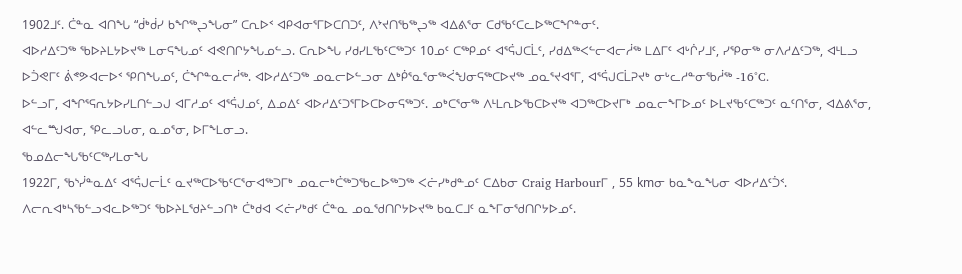1902ᒧᑦ. ᑖᓐᓇ ᐊᑎᖓ “ᑰᒃᑰᓯ ᑲᖏᖅᖢᖓᓂ” ᑕᕆᐅᑉ ᐊᑭᐊᓂᕐᒥᐅᑕᑎᑐᑦ, ᐱᔾᔪᑎᖃᖅᖢᖅ ᐊᐃᕕᕐᓂ ᑕᑯᖃᑦᑕᓚᐅᖅᑕᖏᓐᓂᑦ.
ᐊᐅᓱᐃᑦᑐᖅ ᖃᐅᔨᒪᔭᐅᔪᖅ ᒪᓂᕋᖓᓄᑦ ᐊᕙᑎᒋᔭᖓᓄᓪᓗ. ᑕᕆᐅᖓ ᓯᑯᓯᒪᖃᑦᑕᖅᑐᑦ 10ᓄᑦ ᑕᖅᑭᓄᑦ ᐊᕐᕌᒍᑕᒫᑦ, ᓯᑯᐃᖅᐸᓪᓕᐊᓕᓲᖅ ᒪᐃᒥᑦ ᐊᒡᒌᓯᒧᑦ, ᓯᕿᓂᖅ ᓂᐱᓱᐃᑦᑐᖅ, ᐊᒻᒪᓗ ᐅᑑᕙᒥᑦ ᕖᕝᕗᐊᓕᐅᑉ ᕿᑎᖓᓄᑦ, ᑖᖏᓐᓇᓕᓲᖅ. ᐊᐅᓱᐃᑦᑐᖅ ᓄᓇᓕᐅᓪᓗᓂ ᐃᒃᑮᕐᓇᕐᓂᖅᐹᖑᓂᕋᖅᑕᐅᔪᖅ ᓄᓇᕐᔪᐊᕐᒥ, ᐊᕐᕌᒍᑕᒫᕈᔪᒃ ᓂᒡᓚᓱᓐᓂᖃᓲᖅ -16°C.
ᐅᓪᓗᒥ, ᐊᖏᕐᕋᕆᔭᐅᓯᒪᑎᓪᓗᒍ ᐊᒥᓱᓄᑦ ᐊᕐᕌᒍᓄᑦ, ᐃᓄᐃᑦ ᐊᐅᓱᐃᑦᑐᕐᒥᐅᑕᐅᓂᕋᖅᑐᑦ. ᓄᒃᑕᕐᓂᖅ ᐱᒻᒪᕆᐅᖃᑕᐅᔪᖅ ᐊᑐᖅᑕᐅᔪᒥᒃ ᓄᓇᓕᖕᒥᐅᓄᑦ ᐅᒪᔪᖃᑦᑕᖅᑐᑦ ᓇᑦᑎᕐᓂ, ᐊᐃᕕᕐᓂ, ᐊᓪᓚᙳᐊᓂ, ᕿᓚᓗᒐᓂ, ᓇᓄᕐᓂ, ᐅᒥᖕᒪᓂᓗ.
ᖃᓄᐃᓕᖓᖃᑦᑕᖅᓯᒪᓂᖓ
1922ᒥ, ᖃᔅᓰᓐᓇᐃᑦ ᐊᕐᕌᒍᓕᒫᑦ ᓇᔪᖅᑕᐅᖃᑦᑕᕐᓂᐊᖅᑐᒥᒃ ᓄᓇᓕᒃᑖᖅᑐᖃᓚᐅᖅᑐᖅ ᐸᓖᓯᒃᑯᓐᓄᑦ ᑕᐃᑲᓂ Craig Harbourᒥ , 55 kmᓂ ᑲᓇᖕᓇᖓᓂ ᐊᐅᓱᐃᑦᑑᑉ. ᐱᓕᕆᐊᒃᓴᖃᓪᓗᐊᓚᐅᖅᑐᑦ ᖃᐅᔨᒪᖁᔨᓪᓗᑎᒃ ᑖᒃᑯᐊ ᐸᓖᓯᒃᑯᑦ ᑖᓐᓇ ᓄᓇᖁᑎᒋᔭᐅᔪᖅ ᑲᓇᑕᒧᑦ ᓇᖕᒥᓂᖁᑎᒋᔭᐅᓄᑦ.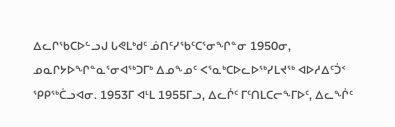ᐃᓚᒋᖃᑕᐅᓪᓗᒍ ᒐᕙᒪᒃᑯᑦ ᓅᑎᑦᓯᖃᑦᑕᕐᓂᖏᓐᓂ 1950ᓂ, ᓄᓇᒋᔭᐅᖏᓐᓇᕐᓂᐊᖅᑐᒥᒃ ᐃᓄᖕᓄᑦ ᐸᕐᓇᒃᑕᐅᓚᐅᖅᓯᒪᔪᖅ ᐊᐅᓱᐃᑦᑑᑉ ᕿᑭᖅᑖᓗᐊᓂ. 1953ᒥ ᐊᒻᒪ 1955ᒥᓗ, ᐃᓚᒌᑦ ᒥᑦᑎᒪᑕᓕᖕᒥᐅᑦ, ᐃᓚᖐᑦ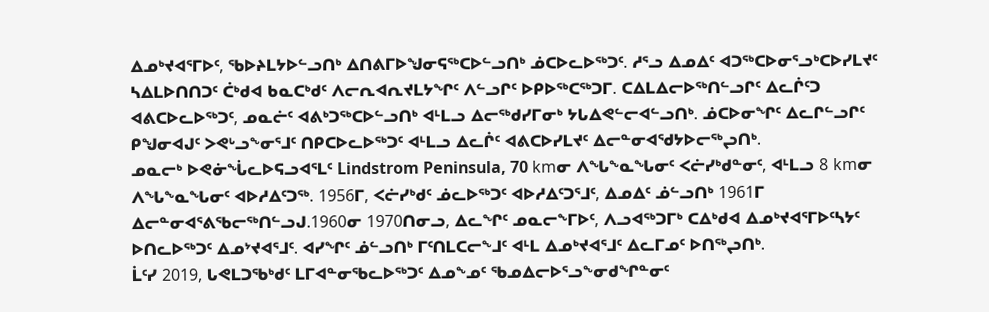ᐃᓄᒃᔪᐊᕐᒥᐅᑦ, ᖃᐅᔨᒪᔭᐅᓪᓗᑎᒃ ᐃᑎᕕᒥᐅᖑᓂᕋᖅᑕᐅᓪᓗᑎᒃ ᓅᑕᐅᓚᐅᖅᑐᑦ. ᓱᕐᓗ ᐃᓄᐃᑦ ᐊᑐᖅᑕᐅᓂᕐᓗᒃᑕᐅᓯᒪᔪᑦ ᓴᐃᒪᐅᑎᑎᑐᑦ ᑖᒃᑯᐊ ᑲᓇᑕᒃᑯᑦ ᐱᓕᕆᐊᕆᔪᒪᔭᖏᑦ ᐱᓪᓗᒋᑦ ᐅᑭᐅᖅᑕᖅᑐᒥ. ᑕᐃᒪᐃᓕᐅᖅᑎᓪᓗᒋᑦ ᐃᓚᒌᑦᑐ ᐊᕕᑕᐅᓚᐅᖅᑐᑦ, ᓄᓇᓖᑦ ᐊᕕᒃᑐᖅᑕᐅᓪᓗᑎᒃ ᐊᒻᒪᓗ ᐃᓕᖅᑯᓯᒥᓂᒃ ᔭᒐᐃᕙᓪᓕᐊᓪᓗᑎᒃ. ᓅᑕᐅᓂᖏᑦ ᐃᓚᒋᓪᓗᒋᑦ ᑭᖑᓂᐊᒍᑦ ᐳᕙᒡᓗᖕᓂᕐᒧᑦ ᑎᑭᑕᐅᓚᐅᖅᑐᑦ ᐊᒻᒪᓗ ᐃᓚᒌᑦ ᐊᕕᑕᐅᓯᒪᔪᑦ ᐃᓕᓐᓂᐊᖁᔭᐅᓕᖅᖢᑎᒃ.
ᓄᓇᓕᒃ ᐅᕙᓃᖔᓚᐅᕋᓗᐊᕐᒪᑦ Lindstrom Peninsula, 70 kmᓂ ᐱᖓᖕᓇᖓᓂᑦ ᐸᓖᓯᒃᑯᓐᓂᑦ, ᐊᒻᒪᓗ 8 kmᓂ ᐱᖓᖕᓇᖓᓂᑦ ᐊᐅᓱᐃᑦᑐᖅ. 1956ᒥ, ᐸᓖᓯᒃᑯᑦ ᓅᓚᐅᖅᑐᑦ ᐊᐅᓱᐃᑦᑐᕐᒧᑦ, ᐃᓄᐃᑦ ᓅᓪᓗᑎᒃ 1961ᒥ ᐃᓕᓐᓂᐊᕐᕕᖃᓕᖅᑎᓪᓗᒍ.1960ᓂ 1970ᑎᓂᓗ, ᐃᓚᖏᑦ ᓄᓇᓕᖕᒥᐅᑦ, ᐱᓗᐊᖅᑐᒥᒃ ᑕᐃᒃᑯᐊ ᐃᓄᒃᔪᐊᕐᒥᐅᑦᓴᔭᑦ ᐅᑎᓚᐅᖅᑐᑦ ᐃᓄᔾᔪᐊᕐᒧᑦ. ᐊᓯᖏᑦ ᓅᓪᓗᑎᒃ ᒥᑦᑎᒪᑕᓕᖕᒧᑦ ᐊᒻᒪ ᐃᓄᒃᔪᐊᕐᒧᑦ ᐃᓚᒥᓄᑦ ᐅᑎᖅᖢᑎᒃ.
ᒫᑦᓯ 2019, ᒐᕙᒪᑐᖃᒃᑯᑦ ᒪᒥᐊᓐᓂᖃᓚᐅᖅᑐᑦ ᐃᓄᖕᓄᑦ ᖃᓄᐃᓕᐅᕐᓗᖕᓂᑯᖏᓐᓂᑦ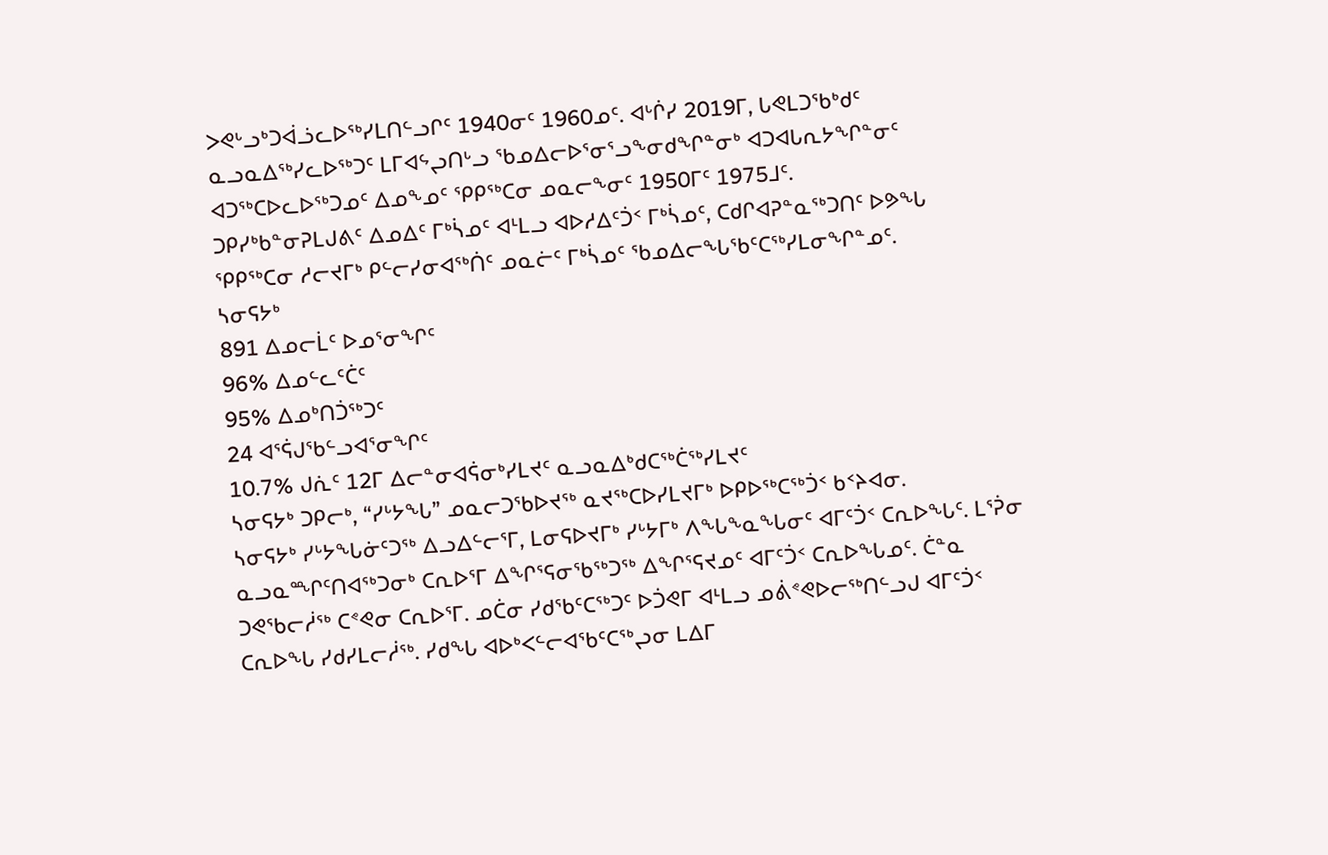ᐳᕙᒡᓗᒃᑐᐋᓘᓚᐅᖅᓯᒪᑎᓪᓗᒋᑦ 1940ᓂᑦ 1960ᓄᑦ. ᐊᒡᒌᓯ 2019ᒥ, ᒐᕙᒪᑐᖃᒃᑯᑦ ᓇᓗᓇᐃᖅᓯᓚᐅᖅᑐᑦ ᒪᒥᐊᖦᖢᑎᒡᓗ ᖃᓄᐃᓕᐅᕐᓂᕐᓗᖕᓂᑯᖏᓐᓂᒃ ᐊᑐᐊᒐᕆᔭᖏᓐᓂᑦ ᐊᑐᖅᑕᐅᓚᐅᖅᑐᓄᑦ ᐃᓄᖕᓄᑦ ᕿᑭᖅᑕᓂ ᓄᓇᓕᖕᓂᑦ 1950ᒥᑦ 1975ᒧᑦ.
ᑐᑭᓯᒃᑲᓐᓂᕈᒪᒍᕕᑦ ᐃᓄᐃᑦ ᒥᒃᓵᓄᑦ ᐊᒻᒪᓗ ᐊᐅᓱᐃᑦᑑᑉ ᒥᒃᓵᓄᑦ, ᑕᑯᒋᐊᕈᓐᓇᖅᑐᑎᑦ ᐅᕗᖓ ᕿᑭᖅᑕᓂ ᓱᓕᔪᒥᒃ ᑭᓪᓕᓯᓂᐊᖅᑏᑦ ᓄᓇᓖᑦ ᒥᒃᓵᓄᑦ ᖃᓄᐃᓕᖓᖃᑦᑕᖅᓯᒪᓂᖏᓐᓄᑦ.
ᓴᓂᕋᔭᒃ
891 ᐃᓄᓕᒫᑦ ᐅᓄᕐᓂᖏᑦ
96% ᐃᓄᓪᓚᑦᑖᑦ
95% ᐃᓄᒃᑎᑑᖅᑐᑦ
24 ᐊᕐᕌᒍᖃᓪᓗᐊᕐᓂᖏᑦ
10.7% ᒍᕇᑦ 12ᒥ ᐃᓕᓐᓂᐊᕌᓂᒃᓯᒪᔪᑦ ᓇᓗᓇᐃᒃᑯᑕᖅᑖᖅᓯᒪᔪᑦ
ᓴᓂᕋᔭᒃ ᑐᑭᓕᒃ, “ᓯᒡᔭᖓ” ᓄᓇᓕᑐᖃᐅᔪᖅ ᓇᔪᖅᑕᐅᓯᒪᔪᒥᒃ ᐅᑭᐅᖅᑕᖅᑑᑉ ᑲᑉᔨᐊᓂ.
ᓴᓂᕋᔭᒃ ᓯᒡᔭᖓᓃᑦᑐᖅ ᐃᓗᐃᓪᓕᕐᒥ, ᒪᓂᕋᐅᔪᒥᒃ ᓯᒡᔭᒥᒃ ᐱᖓᖕᓇᖓᓂᑦ ᐊᒥᑦᑑᑉ ᑕᕆᐅᖓᑦ. ᒪᕐᕉᓂ ᓇᓗᓇᙱᑦᑎᐊᖅᑐᓂᒃ ᑕᕆᐅᕐᒥ ᐃᖏᕐᕋᓂᖃᖅᑐᖅ ᐃᖏᕐᕋᔪᓄᑦ ᐊᒥᑦᑑᑉ ᑕᕆᐅᖓᓄᑦ. ᑖᓐᓇ ᑐᕙᖃᓕᓲᖅ ᑕᕝᕙᓂ ᑕᕆᐅᕐᒥ. ᓄᑖᓂ ᓯᑯᖃᑦᑕᖅᑐᑦ ᐅᑑᕙᒥ ᐊᒻᒪᓗ ᓄᕖᕝᕙᐅᓕᖅᑎᓪᓗᒍ ᐊᒥᑦᑑᑉ ᑕᕆᐅᖓ ᓯᑯᓯᒪᓕᓲᖅ. ᓯᑯᖓ ᐊᐅᒃᐸᓪᓕᐊᖃᑦᑕᖅᖢᓂ ᒪᐃᒥ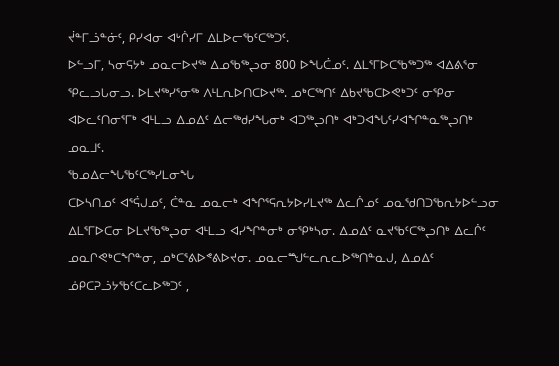ᔫᓐᒥᓘᓐᓃᑦ, ᑭᓯᐊᓂ ᐊᒡᒌᓯᒥ ᐃᒪᐅᓕᖃᑦᑕᖅᑐᑦ.
ᐅᓪᓗᒥ, ᓴᓂᕋᔭᒃ ᓄᓇᓕᐅᔪᖅ ᐃᓄᖃᖅᖢᓂ 800 ᐅᖓᑖᓄᑦ. ᐃᒪᕐᒥᐅᑕᖃᖅᑐᖅ ᐊᐃᕕᕐᓂ ᕿᓚᓗᒐᓂᓗ. ᐅᒪᔪᖅᓯᕐᓂᖅ ᐱᒻᒪᕆᐅᑎᑕᐅᔪᖅ. ᓄᒃᑕᖅᑎᑦ ᐃᑲᔪᖃᑕᐅᕙᒃᑐᑦ ᓂᕿᓂ ᐊᐅᓚᑦᑎᓂᕐᒥᒃ ᐊᒻᒪᓗ ᐃᓄᐃᑦ ᐃᓕᖅᑯᓯᖓᓂᒃ ᐊᑐᖅᖢᑎᒃ ᐊᒃᑐᐊᖓᑦᓯᐊᖏᓐᓇᖅᖢᑎᒃ ᓄᓇᒧᑦ.
ᖃᓄᐃᓕᖓᖃᑦᑕᖅᓯᒪᓂᖓ
ᑕᐅᓴᑎᓄᑦ ᐊᕐᕌᒍᓄᑦ, ᑖᓐᓇ ᓄᓇᓕᒃ ᐊᖏᕐᕋᕆᔭᐅᓯᒪᔪᖅ ᐃᓚᒌᓄᑦ ᓄᓇᖁᑎᑐᖃᕆᔭᐅᓪᓗᓂ ᐃᒪᕐᒥᐅᑕᓂ ᐅᒪᔪᖃᖅᖢᓂ ᐊᒻᒪᓗ ᐊᓯᖏᓐᓂᒃ ᓂᕿᒃᓴᓂ. ᐃᓄᐃᑦ ᓇᔪᖃᑦᑕᖅᖢᑎᒃ ᐃᓚᒌᑦ ᓄᓇᒋᕙᒃᑕᖏᓐᓂ, ᓄᒃᑕᕐᕕᐅᕝᕕᐅᔪᓂ. ᓄᓇᓕᙳᓪᓚᕆᓚᐅᖅᑎᓐᓇᒍ, ᐃᓄᐃᑦ ᓅᑭᑕᕈᓘᔭᖃᑦᑕᓚᐅᖅᑐᑦ ,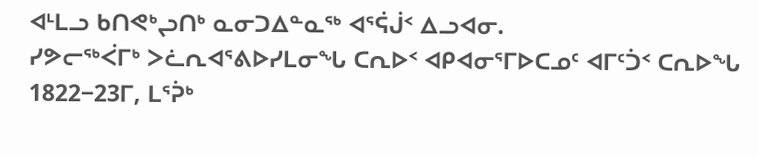ᐊᒻᒪᓗ ᑲᑎᕙᒃᖢᑎᒃ ᓇᓂᑐᐃᓐᓇᖅ ᐊᕐᕌᒎᑉ ᐃᓗᐊᓂ.
ᓯᕗᓕᖅᐹᒥᒃ ᐳᓛᕆᐊᕐᕕᐅᓯᒪᓂᖓ ᑕᕆᐅᑉ ᐊᑭᐊᓂᕐᒥᐅᑕᓄᑦ ᐊᒥᑦᑑᑉ ᑕᕆᐅᖓ 1822−23ᒥ, ᒪᕐᕉᒃ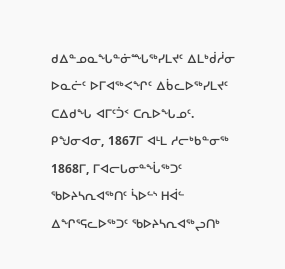ᑯᐃᓐᓄᓇᖓᓐᓃᙵᖅᓯᒪᔪᑦ ᐃᒪᒃᑰᓲᓂ ᐅᓇᓖᑦ ᐅᒥᐊᖅᐸᖏᑦ ᐃᑳᓚᐅᖅᓯᒪᔪᑦ ᑕᐃᑯᖓ ᐊᒥᑦᑑᑉ ᑕᕆᐅᖓᓄᑦ. ᑭᖑᓂᐊᓂ, 1867ᒥ ᐊᒻᒪ ᓱᓕᒃᑲᓐᓂᖅ 1868ᒥ, ᒥᐊᓕᒐᓂᓐᖔᖅᑐᑦ ᖃᐅᔨᓴᕆᐊᖅᑎᑦ ᓵᐅᓪᔅ ᕼᐋᓪ ᐃᖏᕐᕋᓚᐅᖅᑐᑦ ᖃᐅᔨᓴᕆᐊᖅᖢᑎᒃ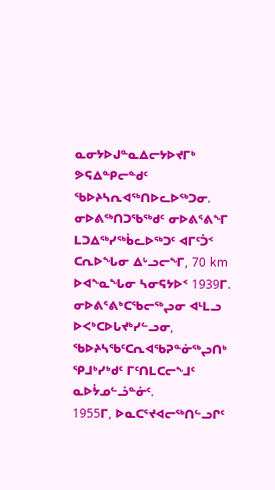ᓇᓂᔭᐅᒍᓐᓇᐃᓕᔭᐅᔪᒥᒃ ᕗᕋᐃᓐᑭᓕᓐᑯᑦ ᖃᐅᔨᓴᕆᐊᖅᑎᐅᓚᐅᖅᑐᓂ.
ᓂᐅᕕᖅᑎᑐᖃᖅᑯᑦ ᓂᐅᕕᕐᕕᖕᒥ ᒪᑐᐃᖅᓯᖅᑳᓚᐅᖅᑐᑦ ᐊᒥᑦᑑᑉ ᑕᕆᐅᖓᓂ ᐃᒡᓗᓕᖕᒥ, 70 km ᐅᐊᖕᓇᖓᓂ ᓴᓂᕋᔭᐅᑉ 1939ᒥ. ᓂᐅᕕᕐᕕᒃᑕᖃᓕᖅᖢᓂ ᐊᒻᒪᓗ ᐅᐸᒃᑕᐅᒐᔪᒃᓯᓪᓗᓂ, ᖃᐅᔨᓴᖃᑦᑕᕆᐊᖃᕈᓐᓃᖅᖢᑎᒃ ᕿᒧᒃᓯᒃᑯᑦ ᒥᑦᑎᒪᑕᓕᖕᒧᑦ ᓇᐅᔮᓄᓪᓘᓐᓃᑦ.
1955ᒥ, ᐅᓇᑕᕐᔪᐊᓕᖅᑎᓪᓗᒋᑦ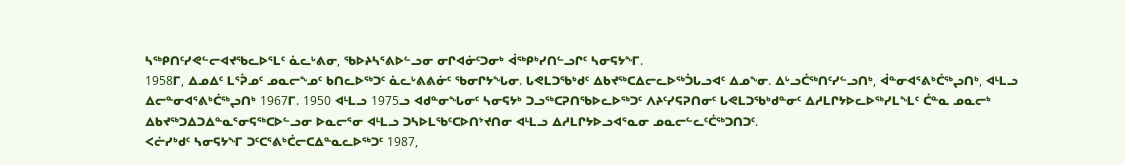ᓴᖅᑭᑎᑦᓯᕙᓪᓕᐊᔪᖃᓚᐅᕐᒪᑦ ᓈᓚᒡᕕᓂ, ᖃᐅᔨᓴᕐᕕᐅᓪᓗᓂ ᓂᒋᐊᓃᑦᑐᓂᒃ ᐋᖅᑭᒃᓯᑎᓪᓗᒋᑦ ᓴᓂᕋᔭᖕᒥ.
1958ᒥ, ᐃᓄᐃᑦ ᒪᕐᕉᓄᑦ ᓄᓇᓕᖕᓄᑦ ᑲᑎᓚᐅᖅᑐᑦ ᓈᓚᒡᕕᕕᓃᑦ ᖃᓂᒋᔭᖓᓂ. ᒐᕙᒪᑐᖃᒃᑯᑦ ᐃᑲᔪᖅᑕᐃᓕᓚᐅᖅᑑᒐᓗᐊᑦ ᐃᓄᖕᓂ. ᐃᒡᓗᑖᖅᑎᑦᓯᓪᓗᑎᒃ, ᐋᓐᓂᐊᕐᕕᒃᑖᖅᖢᑎᒃ, ᐊᒻᒪᓗ ᐃᓕᓐᓂᐊᕐᕕᒃᑖᖅᖢᑎᒃ 1967ᒥ. 1950 ᐊᒻᒪᓗ 1975ᓗ ᐊᑯᓐᓂᖓᓂᑦ ᓴᓂᕋᔭᒃ ᑐᓗᖅᑕᕈᑎᖃᐅᓚᐅᖅᑐᑦ ᐱᔨᑦᓯᕋᕈᑎᓂᑦ ᒐᕙᒪᑐᖃᒃᑯᓐᓂᑦ ᐃᓱᒪᒋᔭᐅᓚᐅᖅᓯᒪᖕᒪᑦ ᑖᓐᓇ ᓄᓇᓕᒃ ᐃᑲᔪᖅᑐᐃᑐᐃᓐᓇᕐᓂᕋᖅᑕᐅᓪᓗᓂ ᐅᓇᓕᕐᓂ ᐊᒻᒪᓗ ᑐᓴᐅᒪᖃᑦᑕᐅᑎᔾᔪᑎᓂ ᐊᒻᒪᓗ ᐃᓱᒪᒋᔭᐅᓗᐊᕐᓇᓂ ᓄᓇᓕᓪᓚᑦᑖᖅᑐᑎᑐᑦ.
ᐸᓖᓯᒃᑯᑦ ᓴᓂᕋᔭᖕᒥ ᑐᑦᑕᕐᕕᒃᑖᓕᑕᐃᓐᓇᓚᐅᖅᑐᑦ 1987,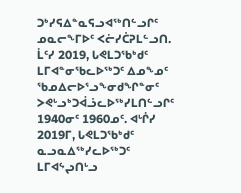ᑐᒃᓯᕋᐃᓐᓇᕋᓗᐊᖅᑎᓪᓗᒋᑦ ᓄᓇᓕᖕᒥᐅᑦ ᐸᓖᓯᑖᕈᒪᓪᓗᑎ.
ᒫᑦᓯ 2019, ᒐᕙᒪᑐᖃᒃᑯᑦ ᒪᒥᐊᓐᓂᖃᓚᐅᖅᑐᑦ ᐃᓄᖕᓄᑦ ᖃᓄᐃᓕᐅᕐᓗᖕᓂᑯᖏᓐᓂᑦ ᐳᕙᒡᓗᒃᑐᐋᓘᓚᐅᖅᓯᒪᑎᓪᓗᒋᑦ 1940ᓂᑦ 1960ᓄᑦ. ᐊᒡᒌᓯ 2019ᒥ, ᒐᕙᒪᑐᖃᒃᑯᑦ ᓇᓗᓇᐃᖅᓯᓚᐅᖅᑐᑦ ᒪᒥᐊᖦᖢᑎᒡᓗ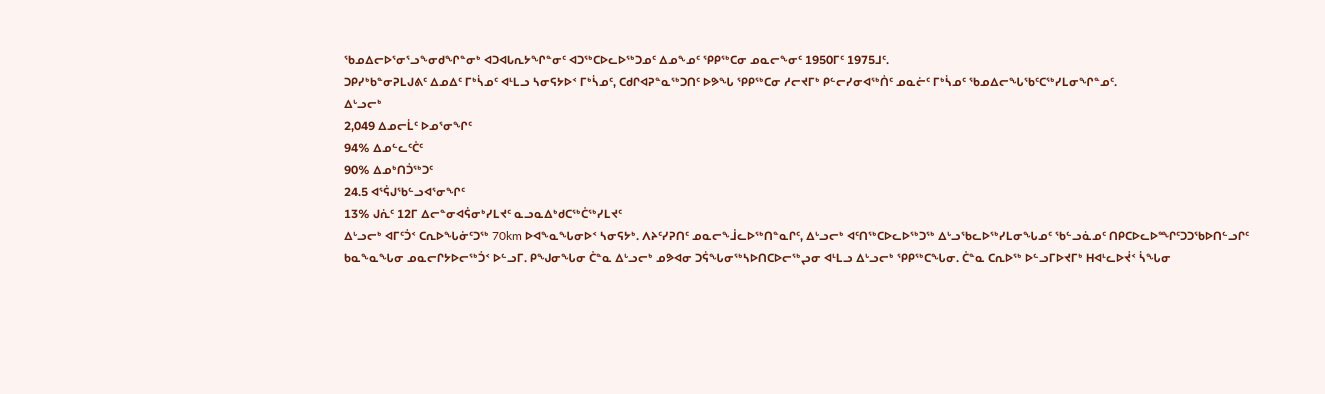ᖃᓄᐃᓕᐅᕐᓂᕐᓗᖕᓂᑯᖏᓐᓂᒃ ᐊᑐᐊᒐᕆᔭᖏᓐᓂᑦ ᐊᑐᖅᑕᐅᓚᐅᖅᑐᓄᑦ ᐃᓄᖕᓄᑦ ᕿᑭᖅᑕᓂ ᓄᓇᓕᖕᓂᑦ 1950ᒥᑦ 1975ᒧᑦ.
ᑐᑭᓯᒃᑲᓐᓂᕈᒪᒍᕕᑦ ᐃᓄᐃᑦ ᒥᒃᓵᓄᑦ ᐊᒻᒪᓗ ᓴᓂᕋᔭᐅᑉ ᒥᒃᓵᓄᑦ, ᑕᑯᒋᐊᕈᓐᓇᖅᑐᑎᑦ ᐅᕗᖓ ᕿᑭᖅᑕᓂ ᓱᓕᔪᒥᒃ ᑭᓪᓕᓯᓂᐊᖅᑏᑦ ᓄᓇᓖᑦ ᒥᒃᓵᓄᑦ ᖃᓄᐃᓕᖓᖃᑦᑕᖅᓯᒪᓂᖏᓐᓄᑦ.
ᐃᒡᓗᓕᒃ
2,049 ᐃᓄᓕᒫᑦ ᐅᓄᕐᓂᖏᑦ
94% ᐃᓄᓪᓚᑦᑖᑦ
90% ᐃᓄᒃᑎᑑᖅᑐᑦ
24.5 ᐊᕐᕌᒍᖃᓪᓗᐊᕐᓂᖏᑦ
13% ᒍᕇᑦ 12ᒥ ᐃᓕᓐᓂᐊᕌᓂᒃᓯᒪᔪᑦ ᓇᓗᓇᐃᒃᑯᑕᖅᑖᖅᓯᒪᔪᑦ
ᐃᒡᓗᓕᒃ ᐊᒥᑦᑑᑉ ᑕᕆᐅᖓᓃᑦᑐᖅ 70km ᐅᐊᖕᓇᖓᓂᐅᑉ ᓴᓂᕋᔭᒃ. ᐱᔨᑦᓯᕈᑎᑦ ᓄᓇᓕᖕᒨᓚᐅᖅᑎᓐᓇᒋᑦ, ᐃᒡᓗᓕᒃ ᐊᑦᑎᖅᑕᐅᓚᐅᖅᑐᖅ ᐃᒡᓗᖃᓚᐅᖅᓯᒪᓂᖓᓄᑦ ᖃᓪᓗᓈᓄᑦ ᑎᑭᑕᐅᓚᐅᙱᑦᑐᑐᖃᐅᑎᓪᓗᒋᑦ ᑲᓇᖕᓇᖓᓂ ᓄᓇᓕᒋᔭᐅᓕᖅᑑᑉ ᐅᓪᓗᒥ. ᑭᖑᓂᖓᓂ ᑖᓐᓇ ᐃᒡᓗᓕᒃ ᓄᕗᐊᓂ ᑐᕌᖓᓂᖅᓴᐅᑎᑕᐅᓕᖅᖢᓂ ᐊᒻᒪᓗ ᐃᒡᓗᓕᒃ ᕿᑭᖅᑕᖓᓂ. ᑖᓐᓇ ᑕᕆᐅᖅ ᐅᓪᓗᒥᐅᔪᒥᒃ ᕼᐊᒻᓚᐅᔫᑉ ᓵᖓᓂ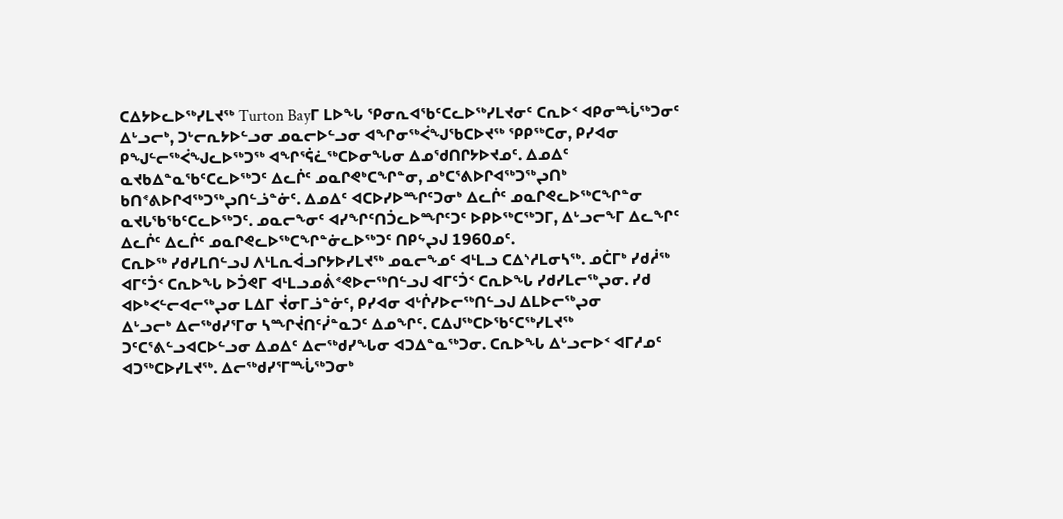ᑕᐃᔭᐅᓚᐅᖅᓯᒪᔪᖅ Turton Bayᒥ ᒪᐅᖓ ᕿᓂᕆᐊᖃᑦᑕᓚᐅᖅᓯᒪᔪᓂᑦ ᑕᕆᐅᑉ ᐊᑭᓂᙶᖅᑐᓂᑦ
ᐃᒡᓗᓕᒃ, ᑐᒡᓕᕆᔭᐅᓪᓗᓂ ᓄᓇᓕᐅᓪᓗᓂ ᐊᖏᓂᖅᐹᖑᖃᑕᐅᔪᖅ ᕿᑭᖅᑕᓂ, ᑭᓯᐊᓂ ᑭᖑᓪᓕᖅᐹᖑᓚᐅᖅᑐᖅ ᐊᖏᕐᕌᓛᖅᑕᐅᓂᖓᓂ ᐃᓄᖁᑎᒋᔭᐅᔪᓄᑦ. ᐃᓄᐃᑦ ᓇᔪᑲᐃᓐᓇᖃᑦᑕᓚᐅᖅᑐᑦ ᐃᓚᒌᑦ ᓄᓇᒋᕙᒃᑕᖏᓐᓂ, ᓄᒃᑕᕐᕕᐅᒋᐊᖅᑐᖅᖢᑎᒃ ᑲᑎᕝᕕᐅᒋᐊᖅᑐᖅᖢᑎᓪᓘᓐᓃᑦ. ᐃᓄᐃᑦ ᐊᑕᐅᓯᐅᙱᑦᑐᓂᒃ ᐃᓚᒌᑦ ᓄᓇᒋᕙᓚᐅᖅᑕᖏᓐᓂ ᓇᔪᒐᖃᖃᑦᑕᓚᐅᖅᑐᑦ. ᓄᓇᓕᖕᓂᑦ ᐊᓯᖏᑦᑎᑑᓚᐅᙱᑦᑐᑦ ᐅᑭᐅᖅᑕᖅᑐᒥ, ᐃᒡᓗᓕᖕᒥ ᐃᓚᖏᑦ ᐃᓚᒌᑦ ᐃᓚᒌᑦ ᓄᓇᒋᕙᓚᐅᖅᑕᖏᓐᓃᓚᐅᖅᑐᑦ ᑎᑭᖦᖢᒍ 1960ᓄᑦ.
ᑕᕆᐅᖅ ᓯᑯᓯᒪᑎᓪᓗᒍ ᐱᒻᒪᕆᐋᓗᒋᔭᐅᓯᒪᔪᖅ ᓄᓇᓕᖕᓄᑦ ᐊᒻᒪᓗ ᑕᐃᔅᓱᒪᓂᓴᖅ. ᓄᑖᒥᒃ ᓯᑯᓲᖅ ᐊᒥᑦᑑᑉ ᑕᕆᐅᖓ ᐅᑑᕙᒥ ᐊᒻᒪᓗᓄᕖᕝᕙᐅᓕᖅᑎᓪᓗᒍ ᐊᒥᑦᑑᑉ ᑕᕆᐅᖓ ᓯᑯᓯᒪᓕᖅᖢᓂ. ᓯᑯ ᐊᐅᒃᐸᓪᓕᐊᓕᖅᖢᓂ ᒪᐃᒥ ᔫᓂᒥᓘᓐᓃᑦ, ᑭᓯᐊᓂ ᐊᒡᒌᓯᐅᓕᖅᑎᓪᓗᒍ ᐃᒪᐅᓕᖅᖢᓂ
ᐃᒡᓗᓕᒃ ᐃᓕᖅᑯᓯᕐᒥᓂ ᓴᙱᔫᑎᑦᓰᓐᓇᑐᑦ ᐃᓄᖏᑦ. ᑕᐃᒍᖅᑕᐅᖃᑦᑕᖅᓯᒪᔪᖅ ᑐᑦᑕᕐᕕᓪᓗᐊᑕᐅᓪᓗᓂ ᐃᓄᐃᑦ ᐃᓕᖅᑯᓯᖓᓂ ᐊᑐᐃᓐᓇᖅᑐᓂ. ᑕᕆᐅᖓ ᐃᒡᓗᓕᐅᑉ ᐊᒥᓱᓄᑦ ᐊᑐᖅᑕᐅᓯᒪᔪᖅ. ᐃᓕᖅᑯᓯᕐᒥᙶᖅᑐᓂᒃ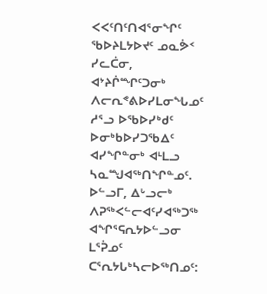ᐸᐸᑦᑎᑦᑎᐊᕐᓂᖏᑦ ᖃᐅᔨᒪᔭᐅᔪᑦ ᓄᓇᕘᑉ ᓯᓚᑖᓂ, ᐊᔾᔨᒌᙱᑦᑐᓂᒃ ᐱᓕᕆᕝᕕᐅᓯᒪᓂᖓᓄᑦ ᓱᕐᓗ ᐅᖃᐅᓯᒃᑯᑦ ᐅᓂᒃᑲᐅᓯᑐᖃᐃᑦ ᐊᓯᖏᓐᓂᒃ ᐊᒻᒪᓗ ᓴᓇᙳᐊᖅᑎᖏᓐᓄᑦ.
ᐅᓪᓗᒥ, ᐃᒡᓗᓕᒃ ᐱᕈᖅᐸᓪᓕᐊᑦᓯᐊᖅᑐᖅ ᐊᖏᕐᕋᕆᔭᐅᓪᓗᓂ ᒪᕐᕉᓄᑦ ᑕᕐᕆᔭᒐᒃᓴᓕᐅᖅᑎᓄᑦ: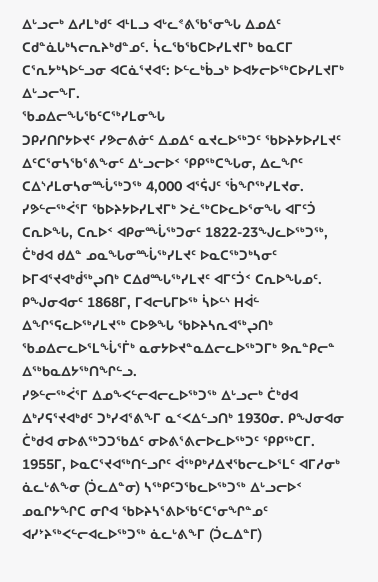ᐃᒡᓗᓕᒃ ᐃᓱᒪᒃᑯᑦ ᐊᒻᒪᓗ ᐊᒡᓚᕝᕕᖃᕐᓂᖓ ᐃᓄᐃᑦ ᑕᑯᓐᓈᒐᒃᓴᓕᕆᔨᒃᑯᓐᓄᑦ. ᓵᓚᖃᖃᑕᐅᓯᒪᔪᒥᒃ ᑲᓇᑕᒥ ᑕᕐᕆᔭᒃᓴᐅᓪᓗᓂ ᐊᑕᓈᕐᔪᐊᑦ: ᐅᓪᓚᒃᑳᓗᒃ ᐅᐊᔭᓕᐅᖅᑕᐅᓯᒪᔪᒥᒃ ᐃᒡᓗᓕᖕᒥ.
ᖃᓄᐃᓕᖓᖃᑦᑕᖅᓯᒪᓂᖓ
ᑐᑭᓯᑎᒋᔭᐅᔪᑦ ᓯᕗᓕᕕᓃᑦ ᐃᓄᐃᑦ ᓇᔪᓚᐅᖅᑐᑦ ᖃᐅᔨᔭᐅᓯᒪᔪᑦ ᐃᑦᑕᕐᓂᓴᖃᕐᕕᖕᓂᑦ ᐃᒡᓗᓕᐅᑉ ᕿᑭᖅᑕᖓᓂ, ᐃᓚᖏᑦ ᑕᐃᔅᓱᒪᓂᓴᓂᙶᖅᑐᖅ 4,000 ᐊᕐᕌᒍᑦ ᖄᖏᖅᓯᒪᔪᓂ.
ᓯᕗᓪᓕᖅᐹᕐᒥ ᖃᐅᔨᔭᐅᓯᒪᔪᒥᒃ ᐳᓛᖅᑕᐅᓚᐅᕐᓂᖓ ᐊᒥᑦᑑ ᑕᕆᐅᖓ, ᑕᕆᐅᑉ ᐊᑭᓂᙶᖅᑐᓂᑦ 1822-23ᖑᓚᐅᖅᑐᖅ, ᑖᒃᑯᐊ ᑯᐃᓐ ᓄᓇᖓᓂᙶᖅᓯᒪᔪᑦ ᐅᓇᑕᖅᑐᒃᓴᓂᑦ ᐅᒥᐊᕐᔪᐊᒃᑰᖅᖢᑎᒃ ᑕᐃᑯᙵᖅᓯᒪᔪᑦ ᐊᒥᑦᑑᑉ ᑕᕆᐅᖓᓄᑦ. ᑭᖑᓂᐊᓂᑦ 1868ᒥ, ᒥᐊᓕᒐᒥᐅᖅ ᓵᐅᓪᔅ ᕼᐋᓪ ᐃᖏᕐᕋᓚᐅᖅᓯᒪᔪᖅ ᑕᐅᕗᖓ ᖃᐅᔨᓴᕆᐊᖅᖢᑎᒃ ᖃᓄᐃᓕᓚᐅᕐᒪᖔᕐᒦᒃ ᓇᓂᔭᐅᔪᓐᓇᐃᓕᓚᐅᖅᑐᒥᒃ ᕗᕆᓐᑭᓕᓐ ᐃᖅᑲᓇᐃᔭᖅᑎᖏᓪᓗ.
ᓯᕗᓪᓕᖅᐹᕐᒥ ᐃᓄᖕᐸᓪᓕᐊᓕᓚᐅᖅᑐᖅ ᐃᒡᓗᓕᒃ ᑖᒃᑯᐊ ᐃᒃᓯᕋᕐᔪᐊᒃᑯᑦ ᑐᒃᓯᐊᕐᕕᖕᒥ ᓇᑉᐸᐃᓪᓗᑎᒃ 1930ᓂ. ᑭᖑᓂᐊᓂ ᑖᒃᑯᐊ ᓂᐅᕕᖅᑐᑐᖃᐃᑦ ᓂᐅᕕᕐᕕᓕᐅᓚᐅᖅᑐᑦ ᕿᑭᖅᑕᒥ.
1955ᒥ, ᐅᓇᑕᕐᔪᐊᖅᑎᓪᓗᒋᑦ ᐋᖅᑭᒃᓱᐃᔪᖃᓕᓚᐅᕐᒪᑦ ᐊᒥᓱᓂᒃ ᓈᓚᒡᕕᖕᓂ (ᑑᓚᐃᓐᓂ) ᓴᖅᑭᑦᑐᖃᓚᐅᖅᑐᖅ ᐃᒡᓗᓕᐅᑉ ᓄᓇᒋᔭᖏᑕ ᓂᒋᐊ ᖃᐅᔨᓴᕐᕕᐅᖃᑦᑕᕐᓂᖏᓐᓄᑦ ᐊᓯᔾᔨᖅᐸᓪᓕᐊᓚᐅᖅᑐᖅ ᓈᓚᒡᕕᖕᒥ (ᑑᓚᐃᓐᒥ)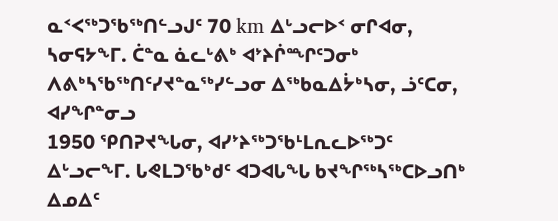ᓇᑉᐸᖅᑐᖃᖅᑎᓪᓗᒍᑦ 70 km ᐃᒡᓗᓕᐅᑉ ᓂᒋᐊᓂ, ᓴᓂᕋᔭᖕᒥ. ᑖᓐᓇ ᓈᓚᒡᕕᒃ ᐊᔾᔨᒌᙱᑦᑐᓂᒃ ᐱᕕᒃᓴᖃᖅᑎᑦᓯᔪᓐᓇᖅᓯᓪᓗᓂ ᐃᖅᑲᓇᐃᔮᒃᓴᓂ, ᓘᑦᑕᓂ, ᐊᓯᖏᓐᓂᓗ
1950 ᕿᑎᕈᔪᖓᓂ, ᐊᓯᔾᔨᖅᑐᖃᒻᒪᕆᓚᐅᖅᑐᑦ ᐃᒡᓗᓕᖕᒥ. ᒐᕙᒪᑐᖃᒃᑯᑦ ᐊᑐᐊᒐᖓ ᑲᔪᖏᖅᓴᖅᑕᐅᓗᑎᒃ ᐃᓄᐃᑦ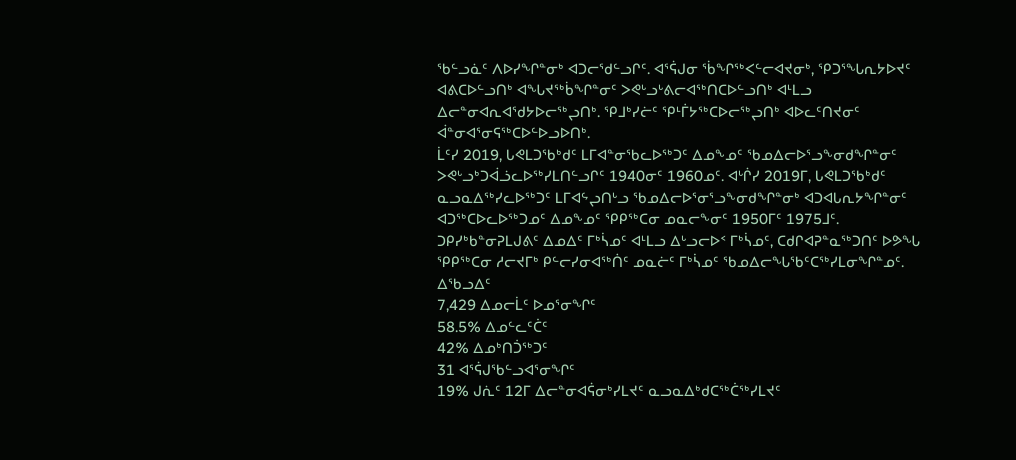ᖃᓪᓗᓈᑦ ᐱᐅᓯᖏᓐᓂᒃ ᐊᑐᓕᖁᓪᓗᒋᑦ. ᐊᕐᕌᒍᓂ ᖄᖏᖅᐸᓪᓕᐊᔪᓂᒃ, ᕿᑐᕐᖓᕆᔭᐅᔪᑦ ᐊᕕᑕᐅᓪᓗᑎᒃ ᐊᖓᔪᖅᑳᖏᓐᓂᑦ ᐳᕙᒡᓗᒡᕕᓕᐊᖅᑎᑕᐅᓪᓗᑎᒃ ᐊᒻᒪᓗ ᐃᓕᓐᓂᐊᕆᐊᖁᔭᐅᓕᖅᖢᑎᒃ. ᕿᒧᒃᓯᓖᑦ ᕿᒻᒦᔭᖅᑕᐅᓕᖅᖢᑎᒃ ᐊᐅᓚᑦᑎᔪᓂᑦ ᐋᓐᓂᐊᕐᓂᕋᖅᑕᐅᓪᐅᓗᐅᑎᒃ.
ᒫᑦᓯ 2019, ᒐᕙᒪᑐᖃᒃᑯᑦ ᒪᒥᐊᓐᓂᖃᓚᐅᖅᑐᑦ ᐃᓄᖕᓄᑦ ᖃᓄᐃᓕᐅᕐᓗᖕᓂᑯᖏᓐᓂᑦ ᐳᕙᒡᓗᒃᑐᐋᓘᓚᐅᖅᓯᒪᑎᓪᓗᒋᑦ 1940ᓂᑦ 1960ᓄᑦ. ᐊᒡᒌᓯ 2019ᒥ, ᒐᕙᒪᑐᖃᒃᑯᑦ ᓇᓗᓇᐃᖅᓯᓚᐅᖅᑐᑦ ᒪᒥᐊᖦᖢᑎᒡᓗ ᖃᓄᐃᓕᐅᕐᓂᕐᓗᖕᓂᑯᖏᓐᓂᒃ ᐊᑐᐊᒐᕆᔭᖏᓐᓂᑦ ᐊᑐᖅᑕᐅᓚᐅᖅᑐᓄᑦ ᐃᓄᖕᓄᑦ ᕿᑭᖅᑕᓂ ᓄᓇᓕᖕᓂᑦ 1950ᒥᑦ 1975ᒧᑦ.
ᑐᑭᓯᒃᑲᓐᓂᕈᒪᒍᕕᑦ ᐃᓄᐃᑦ ᒥᒃᓵᓄᑦ ᐊᒻᒪᓗ ᐃᒡᓗᓕᐅᑉ ᒥᒃᓵᓄᑦ, ᑕᑯᒋᐊᕈᓐᓇᖅᑐᑎᑦ ᐅᕗᖓ ᕿᑭᖅᑕᓂ ᓱᓕᔪᒥᒃ ᑭᓪᓕᓯᓂᐊᖅᑏᑦ ᓄᓇᓖᑦ ᒥᒃᓵᓄᑦ ᖃᓄᐃᓕᖓᖃᑦᑕᖅᓯᒪᓂᖏᓐᓄᑦ.
ᐃᖃᓗᐃᑦ
7,429 ᐃᓄᓕᒫᑦ ᐅᓄᕐᓂᖏᑦ
58.5% ᐃᓄᓪᓚᑦᑖᑦ
42% ᐃᓄᒃᑎᑑᖅᑐᑦ
31 ᐊᕐᕌᒍᖃᓪᓗᐊᕐᓂᖏᑦ
19% ᒍᕇᑦ 12ᒥ ᐃᓕᓐᓂᐊᕌᓂᒃᓯᒪᔪᑦ ᓇᓗᓇᐃᒃᑯᑕᖅᑖᖅᓯᒪᔪᑦ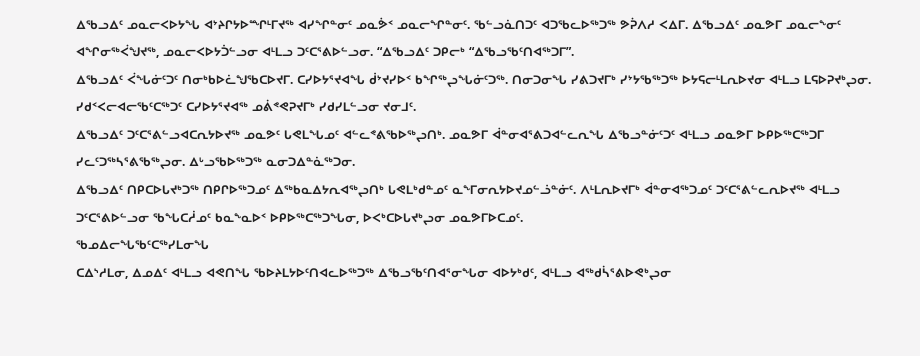ᐃᖃᓗᐃᑦ ᓄᓇᓕᐸᐅᔭᖓ ᐊᔾᔨᒋᔭᐅᙱᒻᒥᔪᖅ ᐊᓯᖏᓐᓂᑦ ᓄᓇᕘᑉ ᓄᓇᓕᖏᓐᓂᑦ. ᖃᓪᓗᓈᑎᑐᑦ ᐊᑐᖃᓚᐅᖅᑐᖅ ᕗᕉᐱᓱ ᐸᐃᒥ. ᐃᖃᓗᐃᑦ ᓄᓇᕗᒥ ᓄᓇᓕᖕᓂᑦ ᐊᖏᓂᖅᐹᖑᔪᖅ, ᓄᓇᓕᐸᐅᔭᑑᓪᓗᓂ ᐊᒻᒪᓗ ᑐᑦᑕᕐᕕᐅᓪᓗᓂ. “ᐃᖃᓗᐃᑦ ᑐᑭᓕᒃ “ᐃᖃᓗᖃᑦᑎᐊᖅᑐᒥ”.
ᐃᖃᓗᐃᑦ ᐹᖓᓃᑦᑐᑦ ᑎᓂᒃᑲᐅᓛᖑᖃᑕᐅᔪᒥ. ᑕᓯᐅᔭᕐᔪᐊᖓ ᑰᔾᔪᓯᐅᑉ ᑲᖏᖅᖢᖓᓃᑦᑐᖅ. ᑎᓂᑐᓂᖓ ᓯᕕᑐᔪᒥᒃ ᓯᔾᔭᖃᖅᑐᖅ ᐅᔭᕋᓕᒻᒪᕆᐅᔪᓂ ᐊᒻᒪᓗ ᒪᕋᐅᕈᔪᒃᖢᓂ. ᓯᑯᑉᐸᓕᐊᓕᖃᑦᑕᖅᑐᑦ ᑕᓯᐅᔭᕐᔪᐊᖅ ᓄᕖᕝᕙᕈᔪᒥᒃ ᓯᑯᓯᒪᓪᓗᓂ ᔪᓂᒧᑦ.
ᐃᖃᓗᐃᑦ ᑐᑦᑕᕐᕕᓪᓗᐊᑕᕆᔭᐅᔪᖅ ᓄᓇᕗᑦ ᒐᕙᒪᖓᓄᑦ ᐊᓪᓚᕝᕕᖃᐅᖅᖢᑎᒃ. ᓄᓇᕗᒥ ᐋᓐᓂᐊᕐᕕᑐᐊᓪᓚᕆᖓ ᐃᖃᓗᓐᓃᑦᑐᑦ ᐊᒻᒪᓗ ᓄᓇᕗᒥ ᐅᑭᐅᖅᑕᖅᑐᒥ ᓯᓚᑦᑐᖅᓴᕐᕕᖃᖅᖢᓂ. ᐃᒡᓗᖃᐅᖅᑐᖅ ᓇᓂᑐᐃᓐᓈᖅᑐᓂ.
ᐃᖃᓗᐃᑦ ᑎᑭᑕᐅᒐᔪᒃᑐᖅ ᑎᑭᒋᐅᖅᑐᓄᑦ ᐃᖅᑲᓇᐃᔭᕆᐊᖅᖢᑎᒃ ᒐᕙᒪᒃᑯᓐᓄᑦ ᓇᖕᒥᓂᕆᔭᐅᔪᓄᓪᓘᓐᓃᑦ. ᐱᒻᒪᕆᐅᔪᒥᒃ ᐋᓐᓂᐊᖅᑐᓄᑦ ᑐᑦᑕᕐᕕᓪᓚᕆᐅᔪᖅ ᐊᒻᒪᓗ ᑐᑦᑕᕐᕕᐅᓪᓗᓂ ᖃᖓᑕᓲᓄᑦ ᑲᓇᖕᓇᐅᑉ ᐅᑭᐅᖅᑕᖅᑐᖓᓂ, ᐅᐸᒃᑕᐅᒐᔪᒃᖢᓂ ᓄᓇᕗᒥᐅᑕᓄᑦ.
ᖃᓄᐃᓕᖓᖃᑦᑕᖅᓯᒪᓂᖓ
ᑕᐃᔅᓱᒪᓂ, ᐃᓄᐃᑦ ᐊᒻᒪᓗ ᐊᕙᑎᖓ ᖃᐅᔨᒪᔭᐅᑦᑎᐊᓚᐅᖅᑐᖅ ᐃᖃᓗᖃᑦᑎᐊᕐᓂᖓᓂ ᐊᐅᔭᒃᑯᑦ, ᐊᒻᒪᓗ ᐊᖅᑯᓵᕐᕕᐅᕙᒃᖢᓂ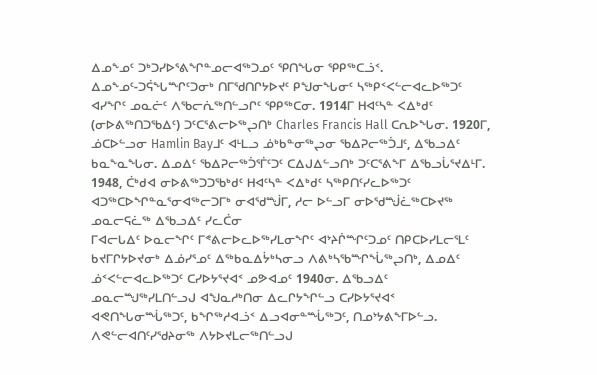ᐃᓄᖕᓄᑦ ᑐᒃᑐᓯᐅᕐᕕᖏᓐᓄᓕᐊᖅᑐᓄᑦ ᕿᑎᖓᓂ ᕿᑭᖅᑕᓘᑉ.
ᐃᓄᖕᓄᑦ-ᑐᕌᖓᙱᑦᑐᓂᒃ ᑎᒥᖁᑎᒋᔭᐅᔪᑦ ᑭᖑᓂᖓᓂᑦ ᓴᖅᑭᑉᐸᓪᓕᐊᓚᐅᖅᑐᑦ ᐊᓯᖏᑦ ᓄᓇᓖᑦ ᐱᖃᓕᕇᖅᑎᓪᓗᒋᑦ ᕿᑭᖅᑕᓂ. 1914ᒥ ᕼᐊᑦᓴᓐ ᐸᐃᒃᑯᑦ (ᓂᐅᕕᖅᑎᑐᖃᐃᑦ) ᑐᑦᑕᕐᕕᓕᐅᖅᖢᑎᒃ Charles Francis Hall ᑕᕆᐅᖓᓂ. 1920ᒥ, ᓅᑕᐅᓪᓗᓂ Hamlin Bayᒧᑦ ᐊᒻᒪᓗ ᓅᒃᑲᓐᓂᖅᖢᓂ ᖃᐃᕈᓕᖅᑑᒧᑦ, ᐃᖃᓗᐃᑦ ᑲᓇᖕᓇᖓᓂ. ᐃᓄᐃᑦ ᖃᐃᕈᓕᖅᑑᕐᒦᑦᑐᑦ ᑕᐃᒍᐃᓪᓗᑎᒃ ᑐᑦᑕᕐᕕᖕᒥ ᐃᖃᓗᒑᕐᔪᐃᒻᒥ. 1948, ᑖᒃᑯᐊ ᓂᐅᕕᖅᑐᑐᖃᒃᑯᑦ ᕼᐊᑦᓴᓐ ᐸᐃᒃᑯᑦ ᓴᖅᑭᑎᑦᓯᓚᐅᖅᑐᑦ ᐊᑐᖅᑕᐅᖏᓐᓇᕐᓂᐊᖅᓕᑐᒥᒃ ᓂᐊᖁᙴᒥ, ᓱᓕ ᐅᓪᓗᒥ ᓂᐅᖁᙴᓛᖅᑕᐅᔪᖅ ᓄᓇᓕᕋᓛᖅ ᐃᖃᓗᐃᑦ ᓯᓚᑖᓂ
ᒥᐊᓕᒐᐃᑦ ᐅᓇᓕᖏᑦ ᒥᕝᕕᓕᐅᓚᐅᖅᓯᒪᓂᖏᑦ ᐊᔾᔨᒌᙱᑦᑐᓄᑦ ᑎᑭᑕᐅᓯᒪᓕᕐᒪᑦ ᑲᔪᒥᒋᔭᐅᔪᓂᒃ ᐃᓅᓯᕐᓄᑦ ᐃᖅᑲᓇᐃᔮᒃᓴᓂᓗ ᐱᕕᒃᓴᖃᙱᖔᖅᖢᑎᒃ, ᐃᓄᐃᑦ ᓅᑉᐸᓪᓕᐊᓚᐅᖅᑐᑦ ᑕᓯᐅᔭᕐᔪᐊᑉ ᓄᕗᐊᓄᑦ 1940ᓂ. ᐃᖃᓗᐃᑦ ᓄᓇᓕᙳᖅᓯᒪᑎᓪᓗᒍ ᐊᖑᓇᓱᒃᑎᓂ ᐃᓚᒋᔭᖏᓪᓗ ᑕᓯᐅᔭᕐᔪᐊᑉ ᐊᕙᑎᖓᓂᙶᖅᑐᑦ, ᑲᖏᖅᓱᐊᓘᑉ ᐃᓗᐊᓂᓐᙶᖅᑐᑦ, ᑎᓄᔾᔭᕕᖕᒥᐅᓪᓗ.
ᐱᕙᓪᓕᐊᑎᑦᓯᖁᔨᓂᖅ ᐱᔭᐅᔪᒪᓕᖅᑎᓪᓗᒍ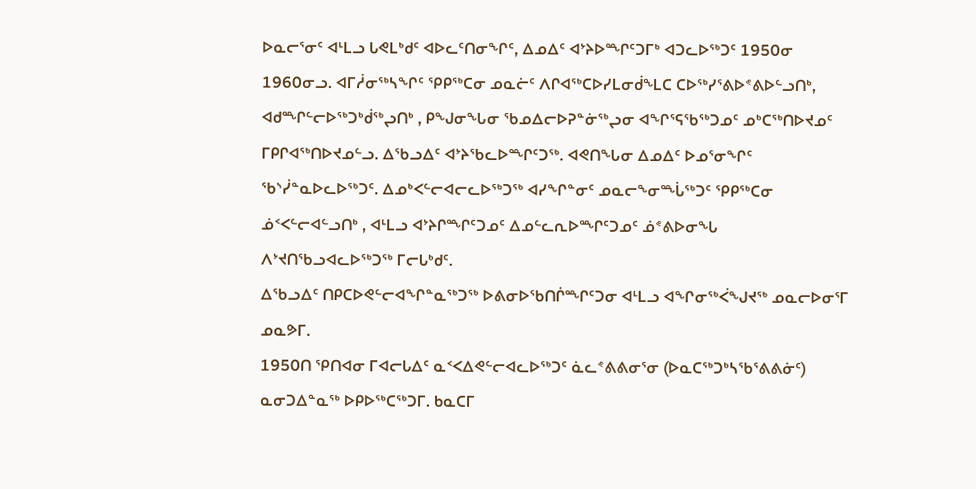ᐅᓇᓕᕐᓂᑦ ᐊᒻᒪᓗ ᒐᕙᒪᒃᑯᑦ ᐊᐅᓚᑦᑎᓂᖏᑦ, ᐃᓄᐃᑦ ᐊᔾᔨᐅᙱᑦᑐᒥᒃ ᐊᑐᓚᐅᖅᑐᑦ 1950ᓂ 1960ᓂᓗ. ᐊᒥᓲᓂᖅᓴᖏᑦ ᕿᑭᖅᑕᓂ ᓄᓇᓖᑦ ᐱᒋᐊᖅᑕᐅᓯᒪᓂᑰᖕᒪᑕ ᑕᐅᖅᓯᕐᕕᐅᕝᕕᐅᓪᓗᑎᒃ, ᐊᑯᙱᓪᓕᐅᖅᑐᒃᑰᖅᖢᑎᒃ , ᑭᖑᓂᖓᓂ ᖃᓄᐃᓕᐅᕈᓐᓃᖅᖢᓂ ᐊᖏᕐᕋᖃᖅᑐᓄᑦ ᓄᒃᑕᖅᑎᐅᔪᓄᑦ ᒥᑭᒋᐊᖅᑎᐅᔪᓄᓪᓗ. ᐃᖃᓗᐃᑦ ᐊᔾᔨᖃᓚᐅᙱᑦᑐᖅ. ᐊᕙᑎᖓᓂ ᐃᓄᐃᑦ ᐅᓄᕐᓂᖏᑦ ᖃᔅᓰᓐᓇᐅᓚᐅᖅᑐᑦ. ᐃᓄᒃᐸᓪᓕᐊᓕᓚᐅᖅᑐᖅ ᐊᓯᖏᓐᓂᑦ ᓄᓇᓕᖕᓂᙶᖅᑐᑦ ᕿᑭᖅᑕᓂ ᓅᑉᐸᓪᓕᐊᓪᓗᑎᒃ , ᐊᒻᒪᓗ ᐊᔾᔨᒋᙱᑦᑐᓄᑦ ᐃᓄᓪᓚᕆᐅᙱᑦᑐᓄᑦ ᓅᕝᕕᐅᓂᖓ ᐱᔾᔪᑎᖃᓗᐊᓚᐅᖅᑐᖅ ᒥᓕᒐᒃᑯᑦ.
ᐃᖃᓗᐃᑦ ᑎᑭᑕᐅᕙᓪᓕᐊᖏᓐᓇᖅᑐᖅ ᐅᕕᓂᐅᖃᑎᒌᙱᑦᑐᓂ ᐊᒻᒪᓗ ᐊᖏᓂᖅᐹᖑᔪᖅ ᓄᓇᓕᐅᓂᕐᒥ ᓄᓇᕗᒥ.
1950ᑎ ᕿᑎᐊᓂ ᒥᐊᓕᒐᐃᑦ ᓇᑉᐸᐃᕙᓪᓕᐊᓚᐅᖅᑐᑦ ᓈᓚᕝᕕᕕᓂᕐᓂ (ᐅᓇᑕᖅᑐᒃᓴᖃᕐᕕᕕᓃᑦ) ᓇᓂᑐᐃᓐᓇᖅ ᐅᑭᐅᖅᑕᖅᑐᒥ. ᑲᓇᑕᒥ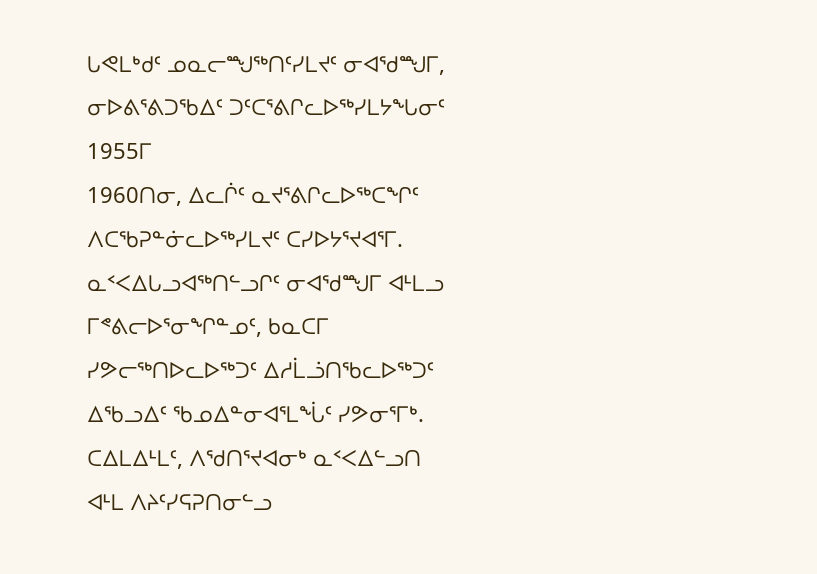ᒐᕙᒪᒃᑯᑦ ᓄᓇᓕᙳᖅᑎᑦᓯᒪᔪᑦ ᓂᐊᖁᙳᒥ, ᓂᐅᕕᕐᕕᑐᖃᐃᑦ ᑐᑦᑕᕐᕕᒋᓚᐅᖅᓯᒪᔭᖓᓂᑦ 1955ᒥ
1960ᑎᓂ, ᐃᓚᒌᑦ ᓇᔪᕐᕕᒋᓚᐅᖅᑕᖏᑦ ᐱᑕᖃᕈᓐᓃᓚᐅᖅᓯᒪᔪᑦ ᑕᓯᐅᔭᕐᔪᐊᕐᒥ.
ᓇᑉᐸᐃᒐᓗᐊᖅᑎᓪᓗᒋᑦ ᓂᐊᖁᙳᒥ ᐊᒻᒪᓗ ᒥᕝᕕᓕᐅᕐᓂᖏᓐᓄᑦ, ᑲᓇᑕᒥ ᓯᕗᓕᖅᑎᐅᓚᐅᖅᑐᑦ ᐃᓱᒫᓘᑎᖃᓚᐅᖅᑐᑦ ᐃᖃᓗᐃᑦ ᖃᓄᐃᓐᓂᐊᕐᒪᖔᑦ ᓯᕗᓂᕐᒥᒃ. ᑕᐃᒪᐃᒻᒪᑦ, ᐱᖁᑎᕐᔪᐊᓂᒃ ᓇᑉᐸᐃᓪᓗᑎ ᐊᒻᒪ ᐱᔨᑦᓯᕋᕈᑎᓂᓪᓗ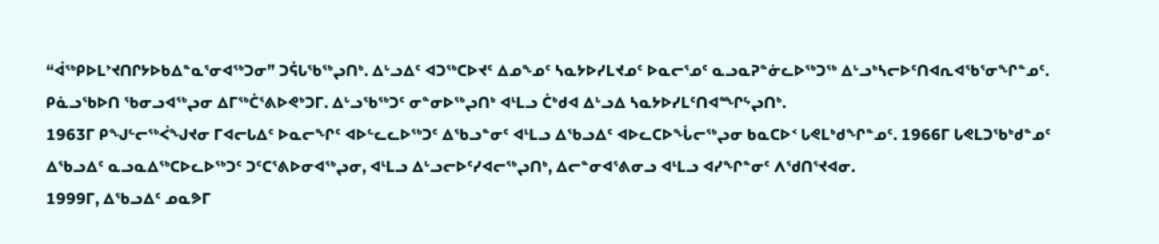“ᐋᖅᑭᐅᒪᔾᔪᑎᒋᔭᐅᑲᐃᓐᓇᕐᓂᐊᖅᑐᓂ” ᑐᕌᒐᖃᖅᖢᑎᒃ. ᐃᒡᓗᐃᑦ ᐊᑐᖅᑕᐅᔪᑦ ᐃᓄᖕᓄᑦ ᓴᓇᔭᐅᓯᒪᔪᓄᑦ ᐅᓇᓕᕐᓄᑦ ᓇᓗᓇᕈᓐᓃᓚᐅᖅᑐᖅ ᐃᒡᓗᒃᓴᓕᐅᑦᑎᐊᕆᐊᖃᕐᓂᖏᓐᓄᑦ. ᑭᓈᓗᖃᐅᑎ ᖃᓂᓗᐊᖅᖢᓂ ᐃᒥᖅᑖᕐᕕᐅᕙᒃᑐᒥ. ᐃᒡᓗᖃᖅᑐᑦ ᓂᓐᓂᐅᖅᖢᑎᒃ ᐊᒻᒪᓗ ᑖᒃᑯᐊ ᐃᒡᓗᐃ ᓴᓇᔭᐅᓯᒪᑦᑎᐊᙱᖦᖢᑎᒃ.
1963ᒥ ᑭᖑᓪᓕᖅᐹᖑᔪᓂ ᒥᐊᓕᒐᐃᑦ ᐅᓇᓕᖏᑦ ᐊᐅᓪᓚᓚᐅᖅᑐᑦ ᐃᖃᓗᓐᓂᑦ ᐊᒻᒪᓗ ᐃᖃᓗᐃᑦ ᐊᐅᓚᑕᐅᖔᓕᖅᖢᓂ ᑲᓇᑕᐅᑉ ᒐᕙᒪᒃᑯᖏᓐᓄᑦ. 1966ᒥ ᒐᕙᒪᑐᖃᒃᑯᓐᓄᑦ ᐃᖃᓗᐃᑦ ᓇᓗᓇᐃᖅᑕᐅᓚᐅᖅᑐᑦ ᑐᑦᑕᕐᕕᐅᓂᐊᖅᖢᓂ, ᐊᒻᒪᓗ ᐃᒡᓗᓕᐅᑦᓯᐊᓕᖅᖢᑎᒃ, ᐃᓕᓐᓂᐊᕐᕕᓂᓗ ᐊᒻᒪᓗ ᐊᓯᖏᓐᓂᑦ ᐱᖁᑎᕐᔪᐊᓂ.
1999ᒥ, ᐃᖃᓗᐃᑦ ᓄᓇᕗᒥ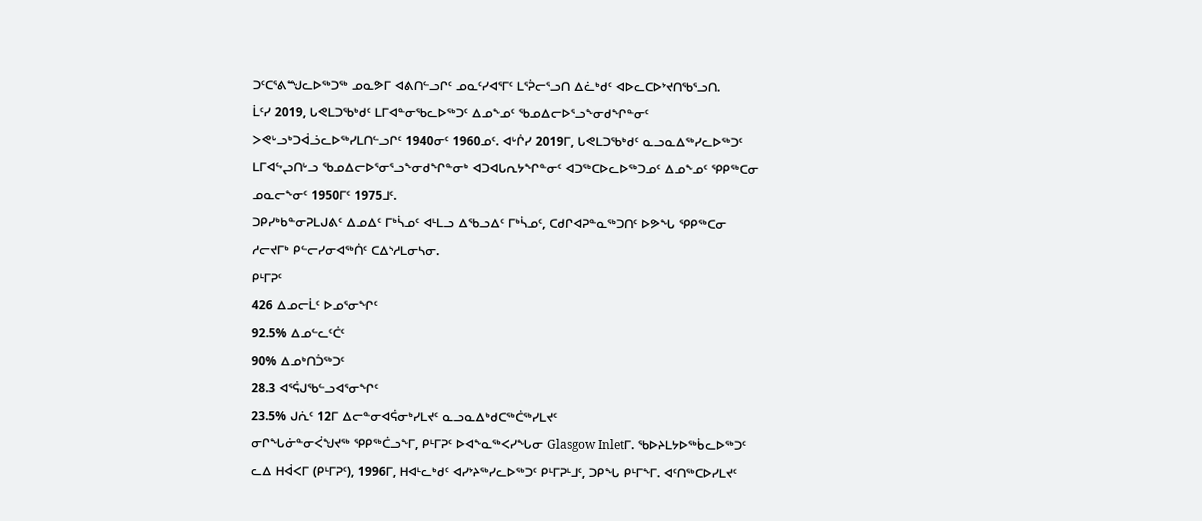ᑐᑦᑕᕐᕕᙳᓚᐅᖅᑐᖅ ᓄᓇᕗᒥ ᐊᕕᑎᓪᓗᒋᑦ ᓄᓇᑦᓯᐊᕐᒥᑦ ᒪᕐᕉᓕᕐᓗᑎ ᐃᓛᒃᑯᑦ ᐊᐅᓚᑕᐅᔾᔪᑎᖃᕐᓗᑎ.
ᒫᑦᓯ 2019, ᒐᕙᒪᑐᖃᒃᑯᑦ ᒪᒥᐊᓐᓂᖃᓚᐅᖅᑐᑦ ᐃᓄᖕᓄᑦ ᖃᓄᐃᓕᐅᕐᓗᖕᓂᑯᖏᓐᓂᑦ ᐳᕙᒡᓗᒃᑐᐋᓘᓚᐅᖅᓯᒪᑎᓪᓗᒋᑦ 1940ᓂᑦ 1960ᓄᑦ. ᐊᒡᒌᓯ 2019ᒥ, ᒐᕙᒪᑐᖃᒃᑯᑦ ᓇᓗᓇᐃᖅᓯᓚᐅᖅᑐᑦ ᒪᒥᐊᖦᖢᑎᒡᓗ ᖃᓄᐃᓕᐅᕐᓂᕐᓗᖕᓂᑯᖏᓐᓂᒃ ᐊᑐᐊᒐᕆᔭᖏᓐᓂᑦ ᐊᑐᖅᑕᐅᓚᐅᖅᑐᓄᑦ ᐃᓄᖕᓄᑦ ᕿᑭᖅᑕᓂ ᓄᓇᓕᖕᓂᑦ 1950ᒥᑦ 1975ᒧᑦ.
ᑐᑭᓯᒃᑲᓐᓂᕈᒪᒍᕕᑦ ᐃᓄᐃᑦ ᒥᒃᓵᓄᑦ ᐊᒻᒪᓗ ᐃᖃᓗᐃᑦ ᒥᒃᓵᓄᑦ, ᑕᑯᒋᐊᕈᓐᓇᖅᑐᑎᑦ ᐅᕗᖓ ᕿᑭᖅᑕᓂ ᓱᓕᔪᒥᒃ ᑭᓪᓕᓯᓂᐊᖅᑏᑦ ᑕᐃᔅᓱᒪᓂᓴᓂ.
ᑭᒻᒥᕈᑦ
426 ᐃᓄᓕᒫᑦ ᐅᓄᕐᓂᖏᑦ
92.5% ᐃᓄᓪᓚᑦᑖᑦ
90% ᐃᓄᒃᑎᑑᖅᑐᑦ
28.3 ᐊᕐᕌᒍᖃᓪᓗᐊᕐᓂᖏᑦ
23.5% ᒍᕇᑦ 12ᒥ ᐃᓕᓐᓂᐊᕌᓂᒃᓯᒪᔪᑦ ᓇᓗᓇᐃᒃᑯᑕᖅᑖᖅᓯᒪᔪᑦ
ᓂᒋᖓᓃᓐᓂᐹᖑᔪᖅ ᕿᑭᖅᑖᓗᖕᒥ, ᑭᒻᒥᕈᑦ ᐅᐊᖕᓇᖅᐸᓯᖓᓂ Glasgow Inletᒥ. ᖃᐅᔨᒪᔭᐅᖅᑳᓚᐅᖅᑐᑦ ᓚᐃ ᕼᐋᐸᒥ (ᑭᒻᒥᕈᑦ), 1996ᒥ, ᕼᐊᒻᓚᒃᑯᑦ ᐊᓯᔾᔨᖅᓯᓚᐅᖅᑐᑦ ᑭᒻᒥᕈᒻᒧᑦ, ᑐᑭᖓ ᑭᒻᒥᖕᒥ. ᐊᑦᑎᖅᑕᐅᓯᒪᔪᑦ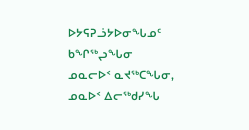ᐅᔭᕋᕈᓘᔭᐅᓂᖓᓄᑦ ᑲᖏᖅᖢᖓᓂ ᓄᓇᓕᐅᑉ ᓇᔪᖅᑕᖓᓂ, ᓄᓇᐅᑉ ᐃᓕᖅᑯᓯᖓ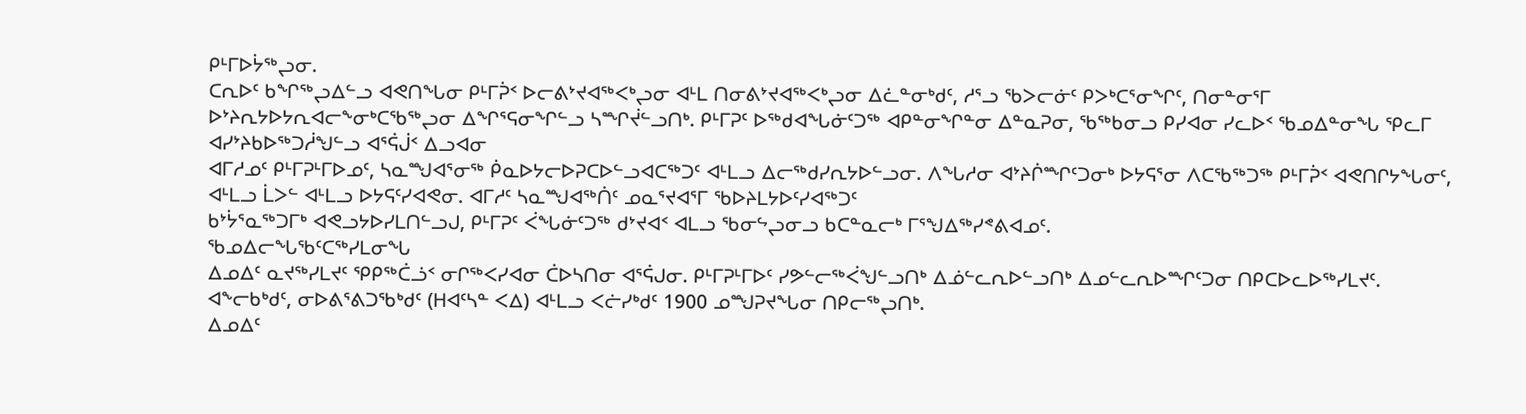ᑭᒻᒥᐅᔮᖅᖢᓂ.
ᑕᕆᐅᑦ ᑲᖏᖅᖢᐃᓪᓗ ᐊᕙᑎᖓᓂ ᑭᒻᒥᕉᑉ ᐅᓕᕕᔾᔪᐊᖅᐸᒃᖢᓂ ᐊᒻᒪ ᑎᓂᕕᔾᔪᐊᖅᐸᒃᖢᓂ ᐃᓛᓐᓂᒃᑯᑦ, ᓱᕐᓗ ᖃᐳᓕᓃᑦ ᑭᐳᒃᑕᕐᓂᖏᑦ, ᑎᓂᓐᓂᕐᒥ ᐅᔾᔨᕆᔭᐅᔭᕆᐊᓕᖕᓂᒃᑕᖃᖅᖢᓂ ᐃᖏᕐᕋᓂᖏᓪᓗ ᓴᙱᔫᓪᓗᑎᒃ. ᑭᒻᒥᕈᑦ ᐅᖅᑯᐊᖓᓃᑦᑐᖅ ᐊᑭᓐᓂᖏᓐᓂ ᐃᓐᓇᕈᓂ, ᖃᖅᑲᓂᓗ ᑭᓯᐊᓂ ᓯᓚᐅᑉ ᖃᓄᐃᓐᓂᖓ ᕿᓚᒥ ᐊᓯᔾᔨᑲᐅᖅᑐᓲᖑᓪᓗ ᐊᕐᕌᒎᑉ ᐃᓗᐊᓂ
ᐊᒥᓱᓄᑦ ᑭᒻᒥᕈᒻᒥᐅᓄᑦ, ᓴᓇᙳᐊᕐᓂᖅ ᑮᓇᐅᔭᓕᐅᕈᑕᐅᓪᓗᐊᑕᖅᑐᑦ ᐊᒻᒪᓗ ᐃᓕᖅᑯᓯᕆᔭᐅᓪᓗᓂ. ᐱᖓᓱᓂ ᐊᔾᔨᒌᙱᑦᑐᓂᒃ ᐅᔭᕋᕐᓂ ᐱᑕᖃᖅᑐᖅ ᑭᒻᒥᕉᑉ ᐊᕙᑎᒋᔭᖓᓂᑦ, ᐊᒻᒪᓗ ᒫᐳᓪ ᐊᒻᒪᓗ ᐅᔭᕋᑦᓯᐊᕙᓂ. ᐊᒥᓱᑦ ᓴᓇᙳᐊᖅᑏᑦ ᓄᓇᕐᔪᐊᕐᒥ ᖃᐅᔨᒪᔭᐅᑦᓯᐊᖅᑐᑦ
ᑲᔾᔮᕐᓇᖅᑐᒥᒃ ᐊᕙᓗᔭᐅᓯᒪᑎᓪᓗᒍ, ᑭᒻᒥᕈᑦ ᐹᖓᓃᑦᑐᖅ ᑯᔾᔪᐊᑉ ᐊᒪᓗ ᖃᓂᖦᖢᓂᓗ ᑲᑕᓐᓇᓕᒃ ᒥᕐᖑᐃᖅᓯᕝᕕᐊᓄᑦ.
ᖃᓄᐃᓕᖓᖃᑦᑕᖅᓯᒪᓂᖓ
ᐃᓄᐃᑦ ᓇᔪᖅᓯᒪᔪᑦ ᕿᑭᖅᑖᓘᑉ ᓂᒋᖅᐸᓯᐊᓂ ᑖᐅᓴᑎᓂ ᐊᕐᕌᒍᓂ. ᑭᒻᒥᕈᒻᒥᐅᑦ ᓯᕗᓪᓕᖅᐹᖑᓪᓗᑎᒃ ᐃᓅᓪᓚᕆᐅᓪᓗᑎᒃ ᐃᓄᓪᓚᕆᐅᙱᑦᑐᓂ ᑎᑭᑕᐅᓚᐅᖅᓯᒪᔪᑦ. ᐊᖕᓕᑲᒃᑯᑦ, ᓂᐅᕕᕐᕕᑐᖃᒃᑯᑦ (ᕼᐊᑦᓴᓐ ᐸᐃ) ᐊᒻᒪᓗ ᐸᓖᓯᒃᑯᑦ 1900 ᓄᙳᕈᔪᖓᓂ ᑎᑭᓕᖅᖢᑎᒃ.
ᐃᓄᐃᑦ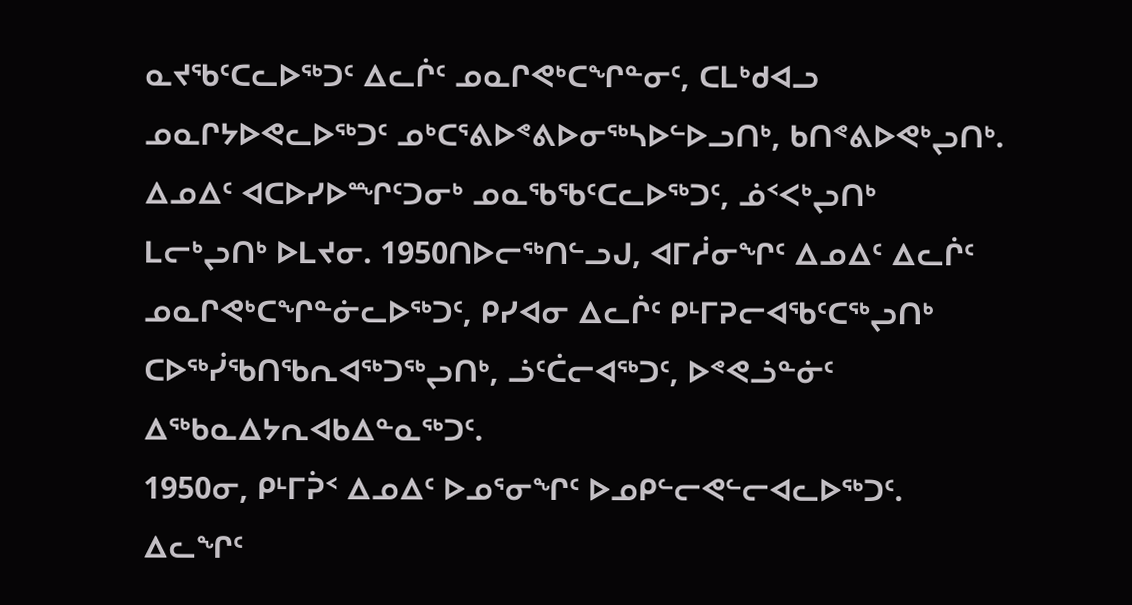ᓇᔪᖃᑦᑕᓚᐅᖅᑐᑦ ᐃᓚᒌᑦ ᓄᓇᒋᕙᒃᑕᖏᓐᓂᑦ, ᑕᒪᒃᑯᐊᓗ ᓄᓇᒋᔭᐅᕙᓚᐅᖅᑐᑦ ᓄᒃᑕᕐᕕᐅᕝᕕᐅᓂᖅᓴᐅᓪᐅᓗᑎᒃ, ᑲᑎᕝᕕᐅᕙᒃᖢᑎᒃ. ᐃᓄᐃᑦ ᐊᑕᐅᓯᐅᙱᑦᑐᓂᒃ ᓄᓇᖃᖃᑦᑕᓚᐅᖅᑐᑦ, ᓅᑉᐸᒃᖢᑎᒃ ᒪᓕᒃᖢᑎᒃ ᐅᒪᔪᓂ. 1950ᑎᐅᓕᖅᑎᓪᓗᒍ, ᐊᒥᓲᓂᖏᑦ ᐃᓄᐃᑦ ᐃᓚᒌᑦ ᓄᓇᒋᕙᒃᑕᖏᓐᓃᓚᐅᖅᑐᑦ, ᑭᓯᐊᓂ ᐃᓚᒌᑦ ᑭᒻᒥᕈᓕᐊᖃᑦᑕᖅᖢᑎᒃ ᑕᐅᖅᓰᖃᑎᖃᕆᐊᖅᑐᖅᖢᑎᒃ, ᓘᑦᑖᓕᐊᖅᑐᑦ, ᐅᕝᕙᓘᓐᓃᑦ ᐃᖅᑲᓇᐃᔭᕆᐊᑲᐃᓐᓇᖅᑐᑦ.
1950ᓂ, ᑭᒻᒥᕉᑉ ᐃᓄᐃᑦ ᐅᓄᕐᓂᖏᑦ ᐅᓄᑭᓪᓕᕙᓪᓕᐊᓚᐅᖅᑐᑦ. ᐃᓚᖏᑦ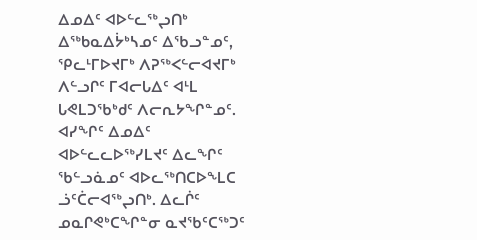ᐃᓄᐃᑦ ᐊᐅᓪᓚᖅᖢᑎᒃ ᐃᖅᑲᓇᐃᔮᒃᓴᓄᑦ ᐃᖃᓗᓐᓄᑦ, ᕿᓚᒻᒥᐅᔪᒥᒃ ᐱᕈᖅᐸᓪᓕᐊᔪᒥᒃ ᐱᓪᓗᒋᑦ ᒥᐊᓕᒐᐃᑦ ᐊᒻᒪ ᒐᕙᒪᑐᖃᒃᑯᑦ ᐱᓕᕆᔭᖏᓐᓄᑦ. ᐊᓯᖏᑦ ᐃᓄᐃᑦ ᐊᐅᓪᓚᓚᐅᖅᓯᒪᔪᑦ ᐃᓚᖏᑦ ᖃᓪᓗᓈᓄᑦ ᐊᐅᓚᖅᑎᑕᐅᖕᒪᑕ ᓘᑦᑖᓕᐊᖅᖢᑎᒃ. ᐃᓚᒌᑦ ᓄᓇᒋᕙᒃᑕᖏᓐᓂ ᓇᔪᖃᑦᑕᖅᑐᑦ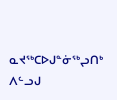ᓇᔪᖅᑕᐅᒍᓐᓃᖅᖢᑎᒃ ᐱᓪᓗᒍ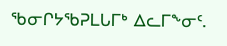ᖃᓂᒋᔭᖃᕈᒪᒐᒥᒃ ᐃᓚᒥᖕᓂᑦ.